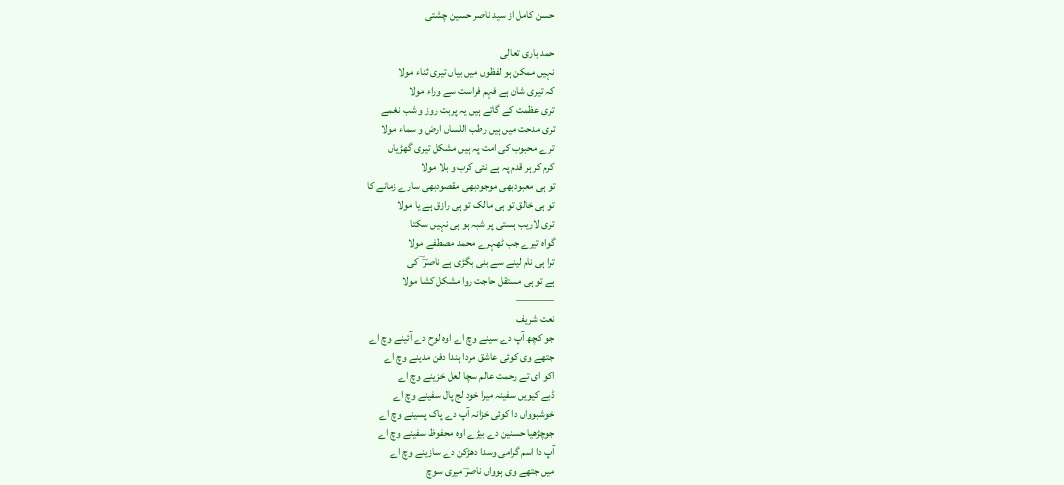حسن کامل از سید ناصر حسین چشتی

حمد باری تعالی
نہیں ممکن ہو لفظوں میں بیاں تیری ثناء مولا
کہ تیری شان ہے فہم فراست سے وراء مولا
تری عظمت کے گاتے ہیں یہ پربت روز و شب نغمے
تری مدحت میں ہیں رطب اللساں ارض و سماء مولا
ترے محبوب کی امت پہ ہیں مشکل تیری گھڑیاں
کرم کر ہر قدم پہ ہے نئی کرب و بلا مولا
تو ہی معبودبھی موجودبھی مقصودبھی سارے زمانے کا
تو ہی خالق تو ہی مالک تو ہی رازق ہے یا مولا
تری لاریب ہستی پر شبہ ہو ہی نہیں سکتا
گواہ تیرے جب ٹھہرے محمد مصطفے مولا
ترا ہی نام لینے سے بنی بگڑی ہے ناصرؔ ؔ کی
ہے تو ہی مستقل حاجت روا مشکل کشا مولا
———–
نعت شریف
جو کچھ آپ دے سینے وچ اے اوہ لوح دے آئینے وچ اے
جتھے وی کوئی عاشق مردا ہندا دفن مدینے وچ اے
اکو ای تے رحمت عالم سچا لعل خزینے وچ اے
ڈبے کیویں سفینہ میرا خود لج پال سفینے وچ اے
خوشبوواں دا کوئی خزانہ آپ دے پاک پسینے وچ اے
جوچڑھیا حسنین دے بیڑے اوہ محفوظ سفینے وچ اے
آپ دا اسم گرامی وسدا دھڑکن دے سازینے وچ اے
میں جتھے وی ہوواں ناصرؔ میری سوچ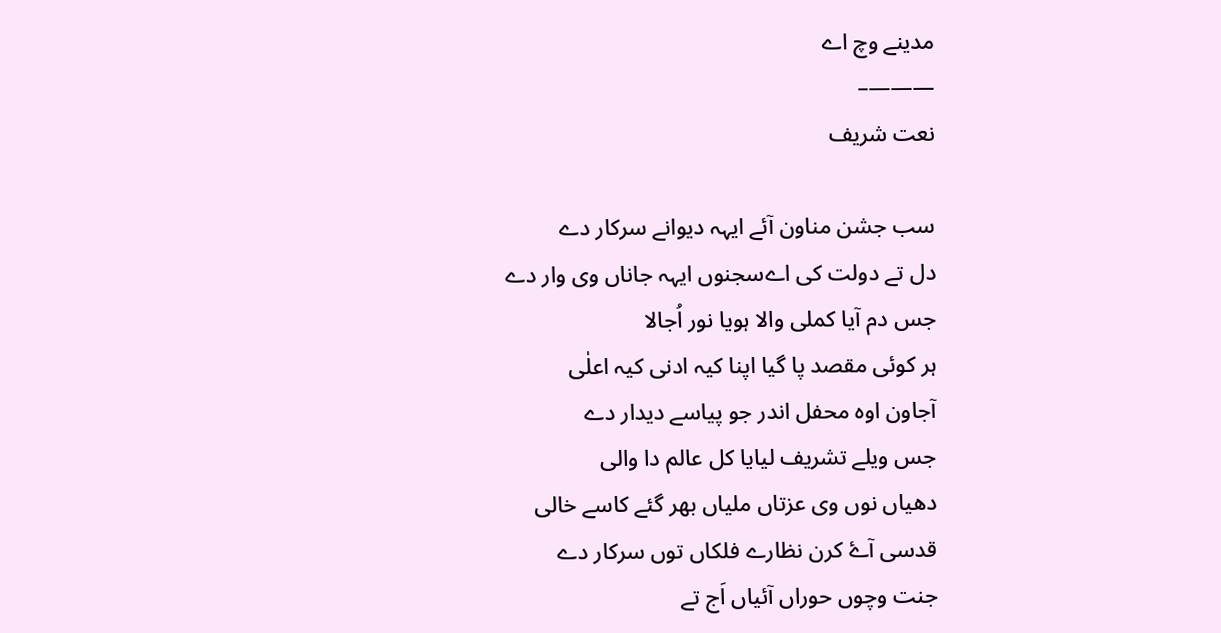مدینے وچ اے
———–
نعت شریف

سب جشن مناون آئے ایہہ دیوانے سرکار دے
دل تے دولت کی اےسجنوں ایہہ جاناں وی وار دے
جس دم آیا کملی والا ہویا نور اُجالا
ہر کوئی مقصد پا گیا اپنا کیہ ادنی کیہ اعلٰى
آجاون اوہ محفل اندر جو پیاسے دیدار دے
جس ویلے تشریف ليایا كل عالم دا والی
دھیاں نوں وی عزتاں ملیاں بھر گئے کاسے خالی
قدسی آۓ کرن نظارے فلکاں توں سرکار دے
جنت وچوں حوراں آئیاں اَج تے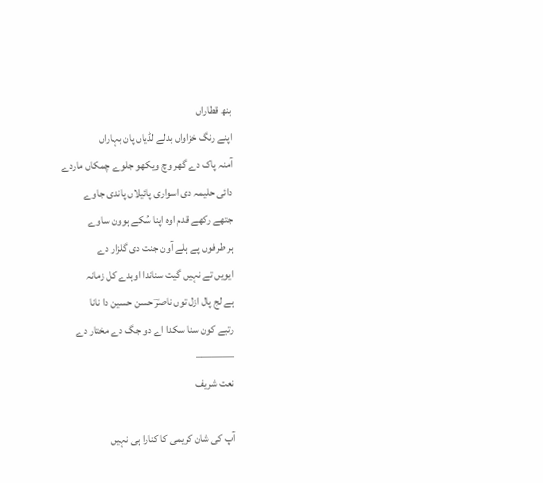بنھ قطاراں
اپنے رنگ خزاواں بدلے لڈیاں پان بہاراں
آمنہ پاک دے گھر وچ ویکھو جلوے چمکاں ماردے
دائی حلیمہ دی اسواری پائیلاں پاندی جاوے
جتھے رکھے قدم اوہ اپنا سُکے ہوون ساوے
ہر طرفوں پے ہلے آون جنت دی گلزار دے
ایویں تے نہیں گیت سناندا اوہدے کل زمانہ
ہے لج پال ازل توں ناصرؔ حسن حسین دا نانا
رتبے کون سنا سکدا اے دو جگ دے مختار دے
———–
نعت شریف

آپ کی شان کریمی کا کنارا ہی نہیں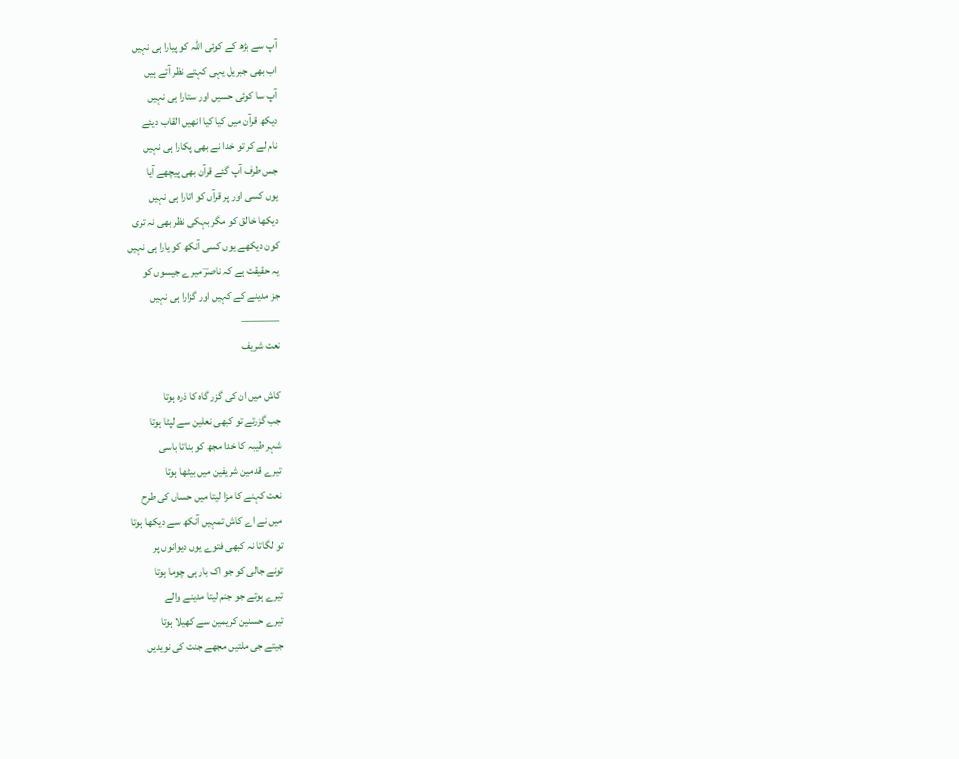آپ سے بڑھ کے کوئی اللہ کو پیارا ہی نہیں
اب بھی جبریل یہی کہتے نظر آتے ہیں
آپ سا کوئی حسیں اور ستارا ہی نہیں
دیکھ قرآن میں کیا کیا انھیں القاب دیئے
نام لے کر تو خدا نے بھی پکارا ہی نہیں
جس طرف آپ گئے قرآن بھی پیچھے آیا
یوں کسی اور پر قرآں کو اتارا ہی نہیں
دیکھا خالق کو مگر بہکی نظر بھی نہ تری
کون دیکھے یوں کسی آنکھ کو یارا ہی نہیں
یہ حقیقت ہے کہ ناصرؔ میرے جیسوں کو
جز مدینے کے کہیں اور گزارا ہی نہیں
———–
نعت شریف

کاش میں ان کی گزر گاہ کا ذرہ ہوتا
جب گزرتے تو کبھی نعلین سے لپٹا ہوتا
شہر طیبہ کا خدا مجھ کو بناتا باسی
تیرے قدمین شریفین میں بیٹھا ہوتا
نعت کہنے کا مزا لیتا میں حساں کی طرح
میں نے اے کاش تمہیں آنکھ سے دیکھا ہوتا
تو لگاتا نہ کبھی فتوے یوں دیوانوں پر
تونے جالی کو جو اک بار ہی چوما ہوتا
تیرے ہوتے جو جنم لیتا مدینے والے
تیرے حسنین کریمین سے کھیلا ہوتا
جیتے جی ملتیں مجھے جنت کی نویدیں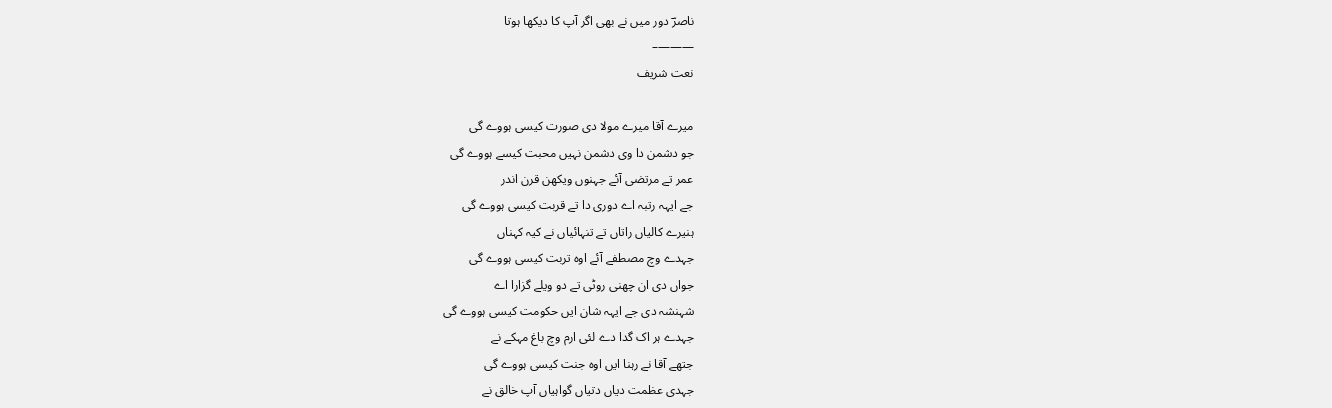ناصرؔ دور میں نے بھی اگر آپ کا دیکھا ہوتا
———–
نعت شریف

میرے آقا میرے مولا دی صورت کیسی ہووے گی
جو دشمن دا وی دشمن نہیں محبت کیسے ہووے گی
عمر تے مرتضی آئے جہنوں ویکھن قرن اندر
جے ایہہ رتبہ اے دوری دا تے قربت کیسی ہووے گی
ہنیرے کالیاں راتاں تے تنہائیاں نے کیہ کہناں
جہدے وچ مصطفے آئے اوہ تربت کیسی ہووے گی
جواں دی ان چھنی روٹی تے دو ویلے گزارا اے
شہنشہ دی جے ایہہ شان ایں حکومت کیسی ہووے گی
جہدے ہر اک گدا دے لئی ارم وچ باغ مہکے نے
جتھے آقا نے رہنا ایں اوہ جنت کیسی ہووے گی
جہدی عظمت دیاں دتیاں گواہیاں آپ خالق نے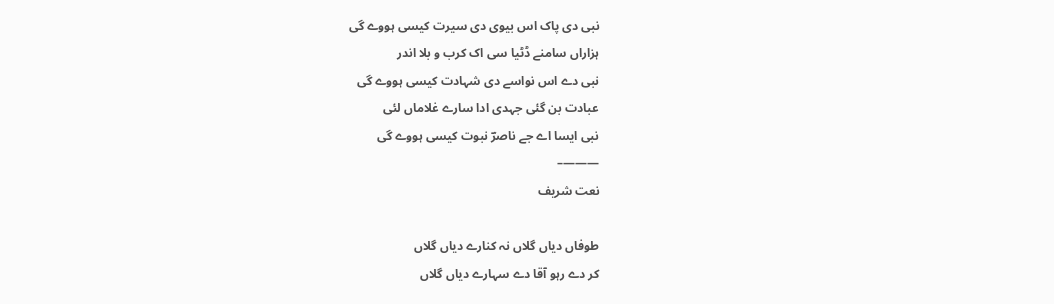نبی دی پاک اس بیوی دی سیرت کیسی ہووے گی
ہزاراں سامنے ڈٹیا سی اک کرب و بلا اندر
نبی دے اس نواسے دی شہادت کیسی ہووے گی
عبادت بن گئی جہدی ادا سارے غلاماں لئی
نبی ایسا اے جے ناصرؔ نبوت کیسی ہووے گی
———–
نعت شریف

طوفاں دیاں گلاں نہ کنارے دیاں گلاں
کر دے رہو آقا دے سہارے دیاں گلاں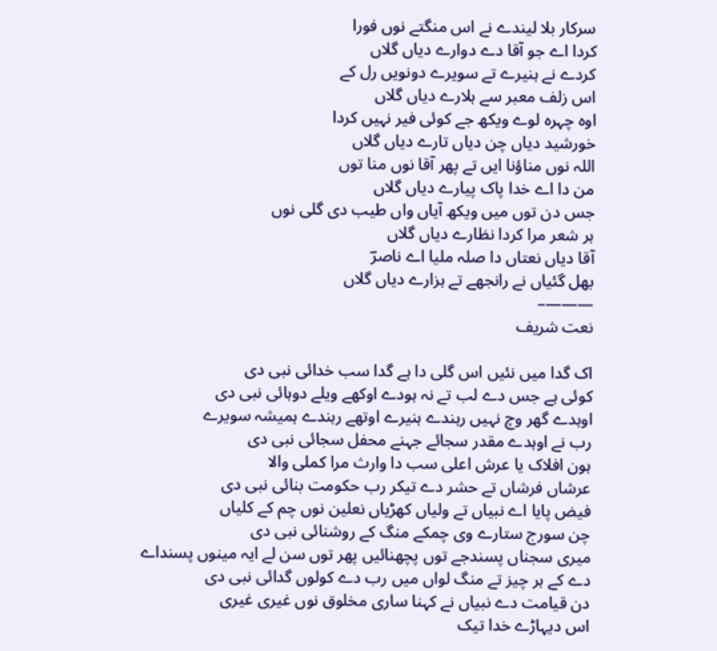سرکار بلا لیندے نے اس منگتے نوں فورا
کردا اے جو آقا دے دوارے دیاں گلاں
کردے نے ہنیرے تے سویرے دونویں رل کے
اس زلف معبر سے ہلارے دیاں گلاں
اوہ چہرہ لوے ویکھ جے کوئی فیر نہیں کردا
خورشید دیاں چن دیاں تارے دیاں گلاں
اللہ نوں مناؤنا ایں تے پھر آقا نوں منا توں
من دا اے خدا پاک پیارے دیاں گلاں
جس دن توں میں ویکھ آیاں واں طیب دی گلی نوں
ہر شعر مرا کردا نظارے دیاں گلاں
آقا دیاں نعتاں دا صلہ ملیا اے ناصرؔ
بھل گئیاں نے رانجھے تے ہزارے دیاں گلاں
———–
نعت شریف

اک گدا میں نئیں اس گلی دا ہے گدا سب خدائی نبی دی
کوئی ہے جس دے لب تے نہ ہودے اوکھے ویلے دوہائی نبی دی
اوہدے گھر وچ نہیں رہندے ہنیرے اوتھے رہندے ہمیشہ سویرے
رب نے اوہدے مقدر سجائے جہنے محفل سجائی نبی دی
ہون افلاک یا عرش اعلی سب دا وارث مرا کملی والا
عرشاں فرشاں تے حشر دے تیکر رب حکومت بنائی نبی دی
فیض پایا اے نبیاں تے ولیاں کھڑیاں نعلین نوں چم کے کلیاں
چن سورج ستارے وی چمکے منگ کے روشنائی نبی دی
میری سجناں پسندجے توں پچھنائیں پھر توں سن لے ایہ مینوں پسنداے
دے کے ہر چیز تے منگ لواں میں رب دے کولوں گدائی نبی دی
دن قیامت دے نبیاں نے کہنا ساری مخلوق نوں غیری غیری
اس دیہاڑے خدا تیک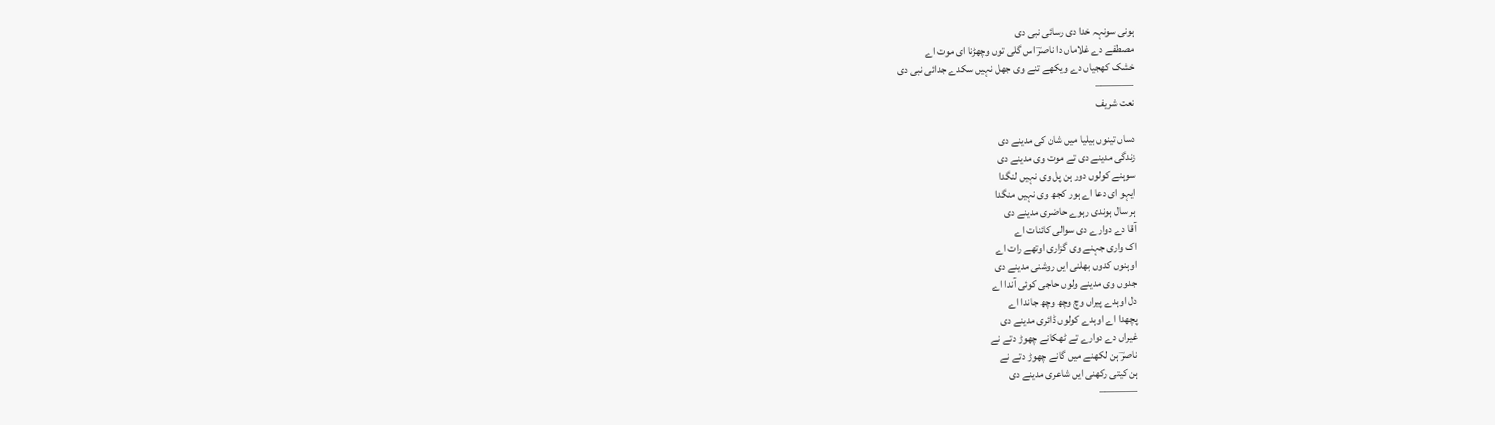ہونی سونہہ خدا دی رسائی نبی دی
مصطفے دے غلاماں دا ناصرؔ اس گلی توں وچھڑنا ای موت اے
خشک کھجیاں دے ویکھے تنے وی جھل نہیں سکدے جدائی نبی دی
———–
نعت شریف

دساں تینوں بیلیا میں شان کی مدینے دی
زندگی مدینے دی تے موت وی مدینے دی
سوہنے کولوں دور ہن پل وی نہیں لنگدا
ایہو ای دعا اے ہور کجھ وی نہیں منگدا
ہر سال ہوندی رہوے حاضری مدینے دی
آقا دے دوارے دی سوالی کائنات اے
اک واری جہنے وی گزاری اوتھے رات اے
اوہنوں کدوں بھلنی ایں روشنی مدینے دی
جدوں وی مدینے ولوں حاجی کوئی آندا اے
دل اوہدے پیراں وچ وچھ وچھ جاندا اے
پچھدا اے اوہدے کولوں ڈائری مدینے دی
غیراں دے دوارے تے ٹھکانے چھوڑ دتے نے
ناصرؔ ہن لکھنے میں گانے چھوڑ دتے نے
ہن کیتی رکھنی ایں شاعری مدینے دی
———–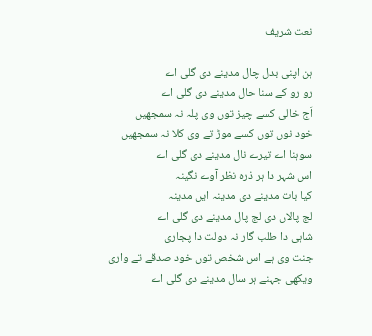نعت شریف

ہن اپنی بدل چال مدینے دی گلی اے
رو رو کے سنا حال مدینے دی گلی اے
اَج خالی کسے چیز توں وی پلہ نہ سمجھیں
خود نوں توں کسے موڑ تے وی کلا نہ سمجھیں
سوہنا اے تیرے نال مدینے دی گلی اے
اس شہر دا ہر ذرہ نظر آوے نگینہ
کیا بات مدینے دی مدینہ ایں مدینہ
لج پالاں دی لج پال مدینے دی گلی اے
شاہی دا طلب گار نہ دولت دا پجاری
جنت وی ہے اس شخص توں خود صدقے تے واری
ویکھی جہنے ہر سال مدینے دی گلی اے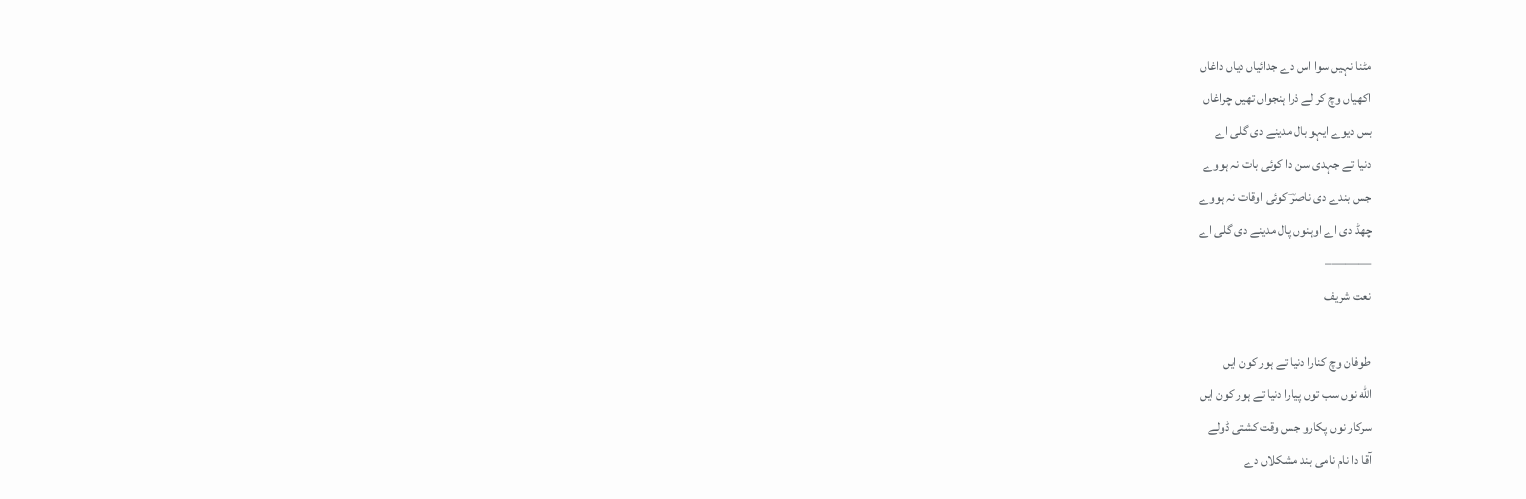مٹنا نہیں سوا اس دے جدائیاں دیاں داغاں
اکھیاں وچ کر لے ذرا ہنجواں تھیں چراغاں
بس دیوے ایہو بال مدینے دی گلی اے
دنیا تے جہدی سن دا کوئی بات نہ ہووے
جس بندے دی ناصرؔ کوئی اوقات نہ ہووے
چھڈ دی اے اوہنوں پال مدینے دی گلی اے
———–
نعت شریف

طوفان وچ کنارا دنیا تے ہور کون ایں
الله نوں سب توں پیارا دنیا تے ہور کون ایں
سرکار نوں پکارو جس وقت کشتی ڈولے
آقا دا نام نامی بند مشکلاں دے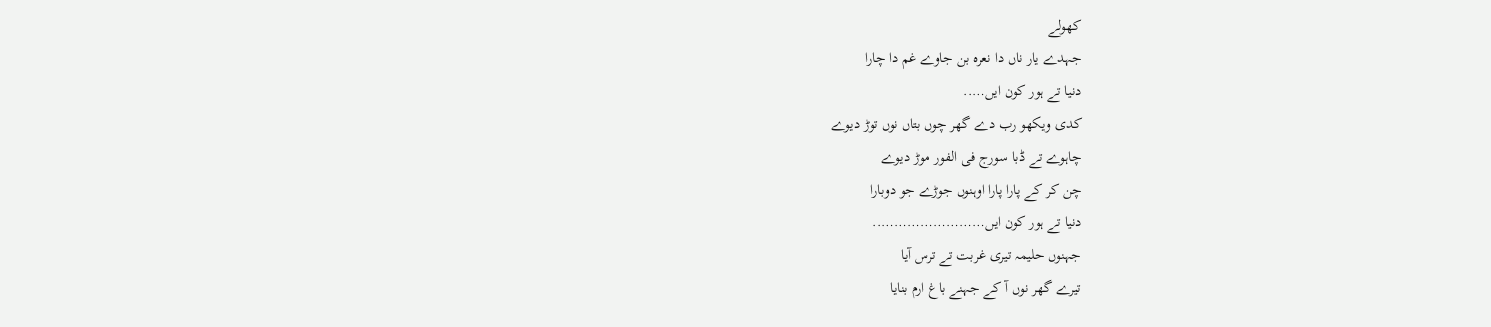کھولے
جہدے یار ناں دا نعرہ بن جاوے غم دا چارا
دنیا تے ہور کون ایں…..
کدی ویکھو رب دے گھر چوں بتاں نوں توڑ دیوے
چاہوے تے ڈبا سورج فی الفور موڑ دیوے
چن کر کے پارا پارا اوہنوں جوڑے جو دوبارا
دنیا تے ہور کون ایں……………………..
جہنوں حلیمہ تیری غربت تے ترس آیا
تیرے گھر نوں آ کے جہنے باغ ارم بنایا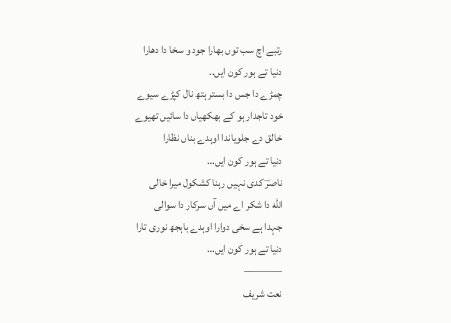رتبے اچ سب توں بھارا جود و سخا دا دھارا
دنیا تے ہور کون ایں..
چمڑے دا جس دا بستر ہتھ نال کپڑے سیوے
خود تاجدار ہو کے بھکھیاں دا سائیں تھیوے
خالق دے جلویاندا اوہدے بناں نظارا
دنیا تے ہور کون ایں…
ناصرؔ کدی نہیں رہنا کشکول میرا خالی
الله دا شکر اے میں آں سرکار دا سوالی
جہدا ہے سخی دوارا اوہدے باہجھ نوری تارا
دنیا تے ہور کون ایں…
———–
نعت شریف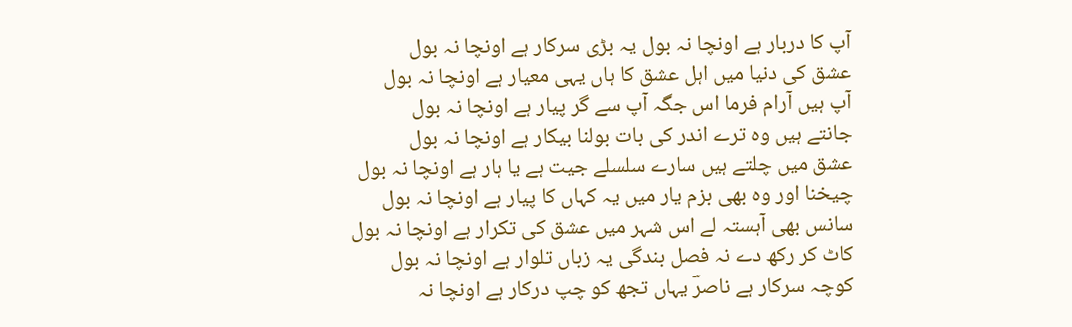آپ کا دربار ہے اونچا نہ بول یہ بڑی سرکار ہے اونچا نہ بول
عشق کی دنیا میں اہل عشق کا ہاں یہی معیار ہے اونچا نہ بول
آپ ہیں آرام فرما اس جگہ آپ سے گر پیار ہے اونچا نہ بول
جانتے ہیں وہ ترے اندر کی بات بولنا بیکار ہے اونچا نہ بول
عشق میں چلتے ہیں سارے سلسلے جیت ہے یا ہار ہے اونچا نہ بول
چیخنا اور وہ بھی بزم یار میں یہ کہاں کا پیار ہے اونچا نہ بول
سانس بھی آہستہ لے اس شہر میں عشق کی تکرار ہے اونچا نہ بول
کاٹ کر رکھ دے نہ فصل بندگی یہ زباں تلوار ہے اونچا نہ بول
کوچہ سرکار ہے ناصرؔ یہاں تجھ کو چپ درکار ہے اونچا نہ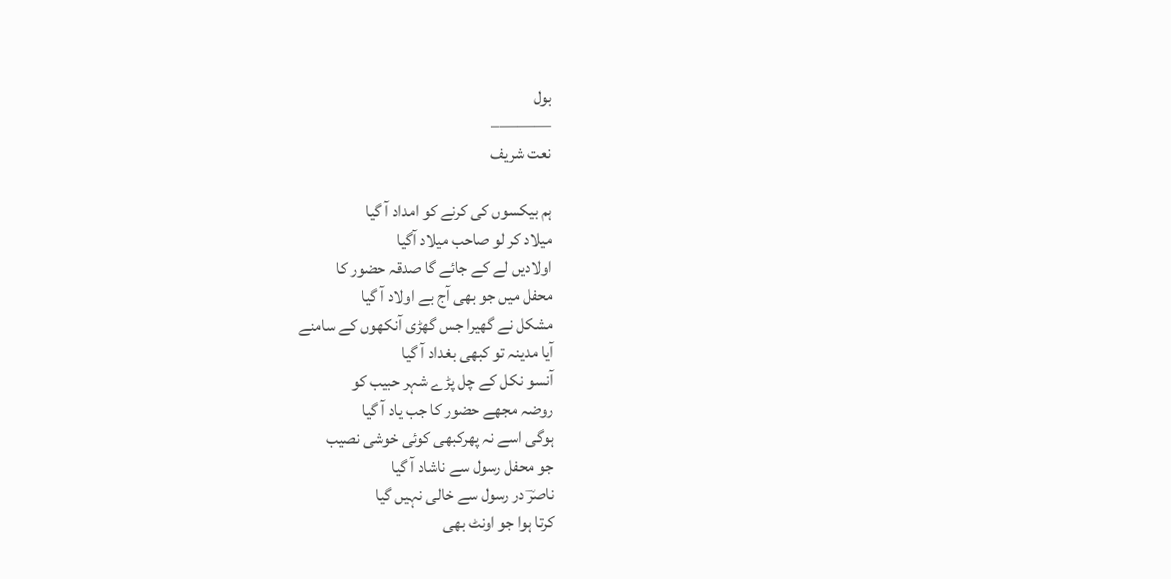بول
———–
نعت شریف

ہم بیکسوں کی کرنے کو امداد آ گیا
میلاد کر لو صاحب میلاد آگیا
اولادیں لے کے جائے گا صدقہ حضور کا
محفل میں جو بھی آج بے اولاد آ گیا
مشکل نے گھیرا جس گھڑی آنکھوں کے سامنے
آیا مدینہ تو کبھی بغداد آ گیا
آنسو نکل کے چل پڑے شہر حبیب کو
روضہ مجھے حضور کا جب یاد آ گیا
ہوگی اسے نہ پھرکبھی کوئی خوشی نصیب
جو محفل رسول سے ناشاد آ گیا
ناصرؔ در رسول سے خالی نہیں گیا
کرتا ہوا جو اونٹ بھی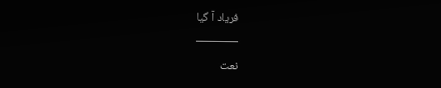فریاد آ گیا
———–
نعت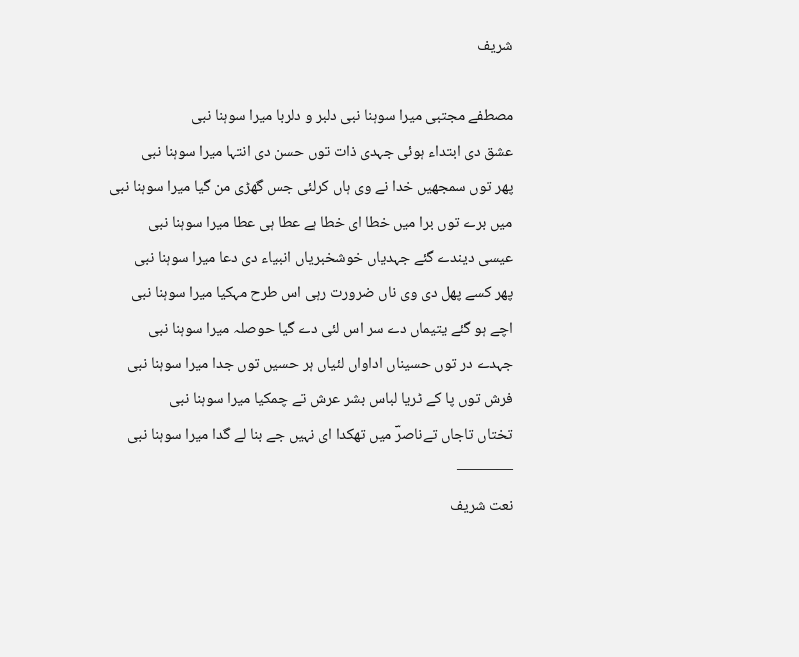شریف

مصطفے مجتبی میرا سوہنا نبی دلبر و دلربا میرا سوہنا نبی
عشق دی ابتداء ہوئی جہدی ذات توں حسن دی انتہا میرا سوہنا نبی
پھر توں سمجھیں خدا نے وی ہاں کرلئی جس گھڑی من گیا میرا سوہنا نبی
میں برے توں برا میں خطا ای خطا ہے عطا ہی عطا میرا سوہنا نبی
عیسی دیندے گئے جہدیاں خوشخبریاں انبیاء دی دعا میرا سوہنا نبی
پھر کسے پھل دی وی ناں ضرورت رہی اس طرح مہکیا میرا سوہنا نبی
اچے ہو گئے یتیماں دے سر اس لئی دے گیا حوصلہ میرا سوہنا نبی
جہدے در توں حسیناں اداواں لئیاں ہر حسیں توں جدا میرا سوہنا نبی
فرش توں پا کے ٹریا لباس بشر عرش تے چمکیا میرا سوہنا نبی
تختاں تاجاں تےناصرؔ میں تھکدا ای نہیں جے بنا لے گدا میرا سوہنا نبی
———–
نعت شریف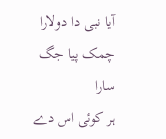آیا نبی دا دولارا چمک پیا جگ سارا
ہر کوئی اس دے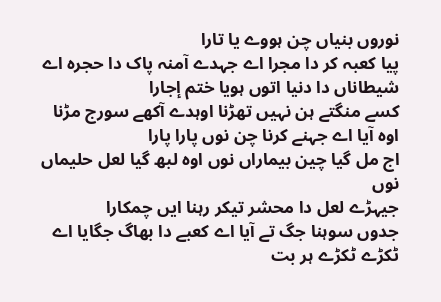نوروں بنیاں چن ہووے یا تارا
پیا کعبہ کر دا مجرا اے جہدے آمنہ پاک دا حجرہ اے
شیطاناں دا دنیا اتوں ہویا ختم إجارا
کسے منگتے ہن نہیں تھڑنا اوہدے آکھے سورج مڑنا
اوہ آیا اے جہنے کرنا چن نوں پارا پارا
اج مل گیا چین بیماراں نوں اوہ لبھ گیا لعل حلیماں نوں
جیہڑے لعل دا محشر تیکر رہنا ایں چمکارا
جدوں سوہنا جگ تے آیا اے کعبے دا بھاگ جگایا اے
ٹکڑے ٹکڑے ہر بت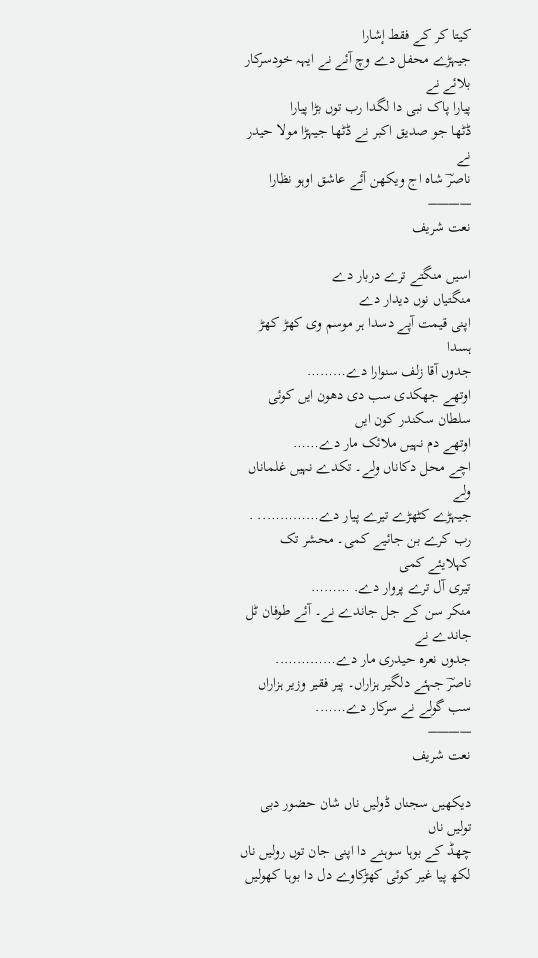کیتا کر کے فقط إشارا
جیہڑے محفل دے وچ آئے نے ایہہ خودسرکار بلائے نے
پیارا پاک نبی دا لگدا رب توں بڑا پیارا
ڈٹھا جو صدیق اکبر نے ڈٹھا جیہڑا مولا حیدر نے
ناصرؔ شاہ اج ویکھن آئے عاشق اوہو نظارا
———–
نعت شریف

اسیں منگتے ترے دربار دے
منگتیاں نوں دیدار دے
اپنی قیمت آپے دسدا ہر موسم وی کھڑ کھڑ ہسدا
جدوں آقا زلف سنوارا دے………
اوتھے جھکدی سب دی دھون ایں کوئی سلطان سکندر کون ایں
اوتھے دم نہیں ملائک مار دے……
اچے محل دکاناں ولے۔ تکدے نہیں غلماناں ولے
جیہڑے کٹھڑے تیرے پیار دے………….. .
رب کرے بن جائیے کمی۔ محشر تک کہلایئے کمی
تیری آل ترے پروار دے. ………
منکر سن کے جل جاندے نے۔ آئے طوفان ٹل جاندے نے
جدوں نعرہ حیدری مار دے…………..
ناصرؔ جہئے دلگیر ہزاراں۔ پیر فقیر وزیر ہزاراں
سب گولے نے سرکار دے…….
———–
نعت شریف

دیکھیں سجناں ڈولیں ناں شان حضور دبی تولیں ناں
چھڈ کے بوہا سوہنے دا اپنی جان توں رولیں ناں
لکھ پیا غیر کوئی کھڑکاوے دل دا بوہا کھولیں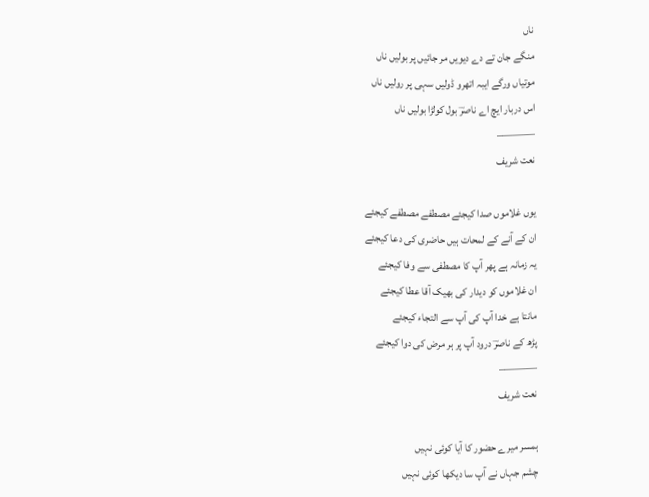ناں
منگے جان تے دے دیویں مر جائیں پر بولیں ناں
موتیاں ورگے ایبہ اتھرو ڈولیں سہی پر رولیں ناں
اس دربار ایچ اے ناصرؔ بول کولڑا بولیں ناں
———–
نعت شریف

یوں غلاموں صدا کیجئے مصطفے مصطفے کیجئے
ان کے آنے کے لمحات ہیں حاضری کی دعا کیجئے
یہ زمانہ ہے پھر آپ کا مصطفی سے وفا کیجئے
ان غلاموں کو دیدار کی بھیک آقا عطا کیجئے
مانتا ہے خدا آپ کی آپ سے التجاء کیجئے
پڑھ کے ناصرؔ درود آپ پر ہر مرض کی دوا کیجئے
———–
نعت شریف

ہمسر میرے حضور کا آیا کوئی نہیں
چشم جہاں نے آپ سا دیکھا کوئی نہیں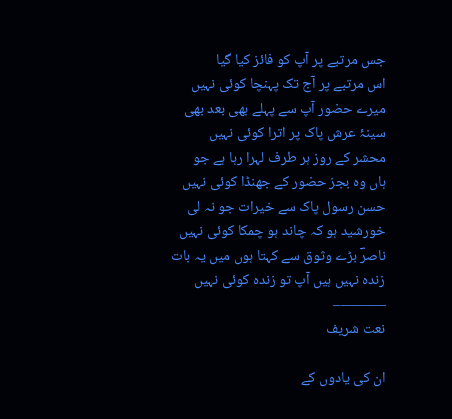جس مرتبے پر آپ کو فائز کیا گیا
اس مرتبے پر آج تک پہنچا کوئی نہیں
میرے حضور آپ سے پہلے بھی بعد بھی
سینۂ عرش پاک پر اترا کوئی نہیں
محشر کے روز ہر طرف لہرا رہا ہے جو
ہاں وہ بجز حضور کے جھنڈا کوئی نہیں
حسن رسول پاک سے خیرات جو نہ لی
خورشید ہو کہ چاند ہو چمکا کوئی نہیں
ناصرؔ بڑے وثوق سے کہتا ہوں میں یہ بات
زندہ نہیں ہیں آپ تو زندہ کوئی نہیں
———–
نعت شریف

ان کی یادوں کے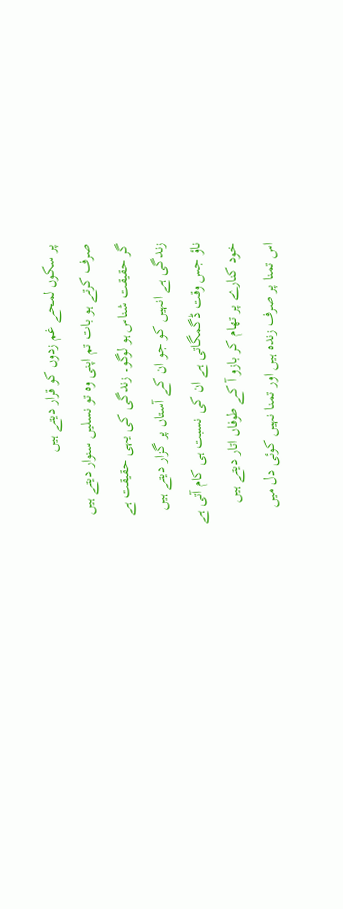پر سکوں لمحے غم زدوں کو قرار دیتے ہیں
صرف کرتے ہو بات تم اپنی وہ تو نسلیں سنوار دیتے ہیں
گر حقیقت شناس ہو لوگو۔ زندگی کی یہی حقیقت ہے
زندگی ہے انہیں کو جو ان کے آستاں پر گزار دیتے ہیں
ناؤ جس وقت ڈگمگاتی ہے ان کی نسبت ہی کام آتی ہے
خود کنارے پر تھام کر بازو آ کے طوفاں اتار دیتے ہیں
اس تمنا پر صرف زندہ ہیں اور تمنا نہیں کوئی دل میں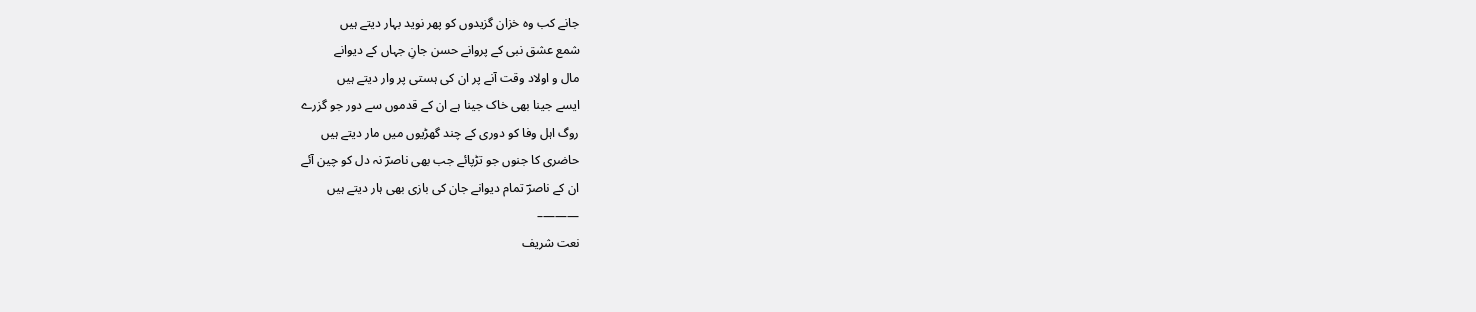جانے کب وہ خزان گزیدوں کو پھر نوید بہار دیتے ہیں
شمع عشق نبی کے پروانے حسن جانِ جہاں کے دیوانے
مال و اولاد وقت آنے پر ان کی ہستی پر وار دیتے ہیں
ایسے جینا بھی خاک جینا ہے ان کے قدموں سے دور جو گزرے
روگ اہل وفا کو دوری کے چند گھڑیوں میں مار دیتے ہیں
حاضری کا جنوں جو تڑپائے جب بھی ناصرؔ نہ دل کو چین آئے
ان کے ناصرؔ تمام دیوانے جان کی بازی بھی ہار دیتے ہیں
———–
نعت شریف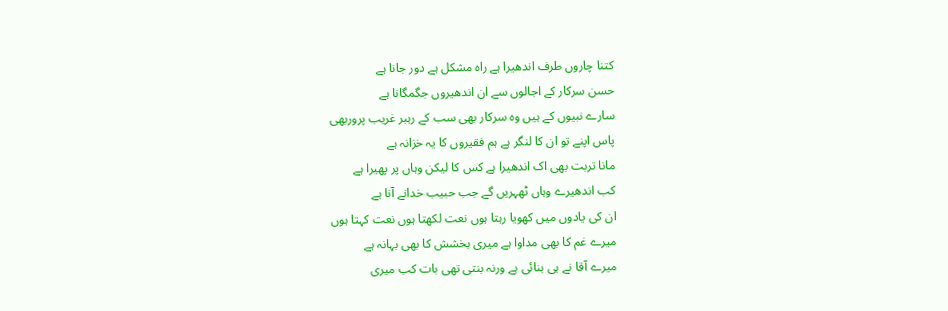کتنا چاروں طرف اندھیرا ہے راہ مشکل ہے دور جانا ہے
حسن سرکار کے اجالوں سے ان اندھیروں جگمگانا ہے
سارے نبیوں کے ہیں وہ سرکار بھی سب کے رہبر غریب پروربھی
پاس اپنے تو ان کا لنگر ہے ہم فقیروں کا یہ خزانہ ہے
مانا تربت بھی اک اندھیرا ہے کس کا لیکن وہاں پر پھیرا ہے
کب اندھیرے وہاں ٹھہریں گے جب حبیب خدانے آنا ہے
ان کی یادوں میں کھویا رہتا ہوں نعت لکھتا ہوں نعت کہتا ہوں
میرے غم کا بھی مداوا ہے میری بخشش کا بھی بہانہ ہے
میرے آقا نے ہی بنائی ہے ورنہ بنتی تھی بات کب میری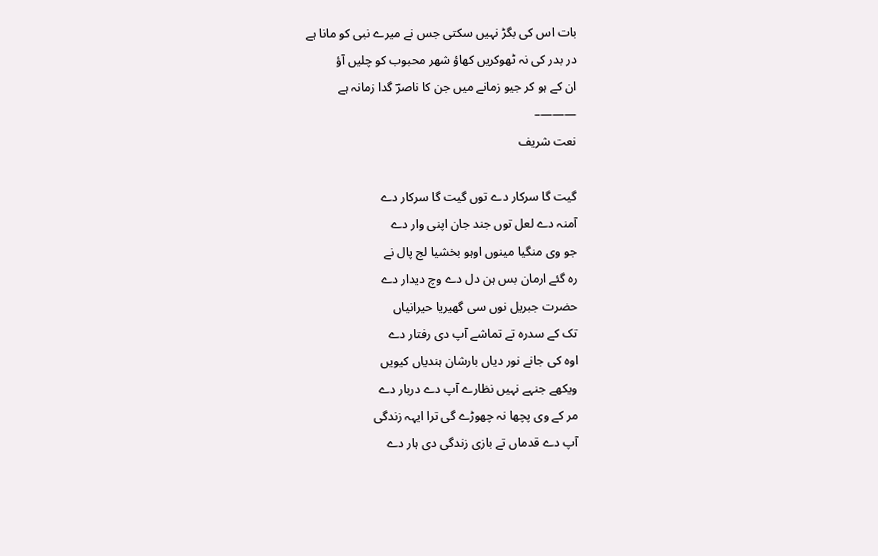بات اس کی بگڑ نہیں سکتی جس نے میرے نبی کو مانا ہے
در بدر کی نہ ٹھوکریں کھاؤ شهر محبوب کو چلیں آؤ
ان کے ہو کر جیو زمانے میں جن کا ناصرؔ گدا زمانہ ہے
———–
نعت شریف

گیت گا سرکار دے توں گیت گا سرکار دے
آمنہ دے لعل توں جند جان اپنی وار دے
جو وی منگیا مینوں اوہو بخشیا لج پال نے
رہ گئے ارمان بس ہن دل دے وچ دیدار دے
حضرت جبریل نوں سی گھیریا حیرانیاں
تک کے سدرہ تے تماشے آپ دی رفتار دے
اوہ کی جانے نور دیاں بارشان ہندیاں کیویں
ویکھے جنہے نہیں نظارے آپ دے دربار دے
مر کے وی پچھا نہ چھوڑے گی ترا ایہہ زندگی
آپ دے قدماں تے بازی زندگی دی ہار دے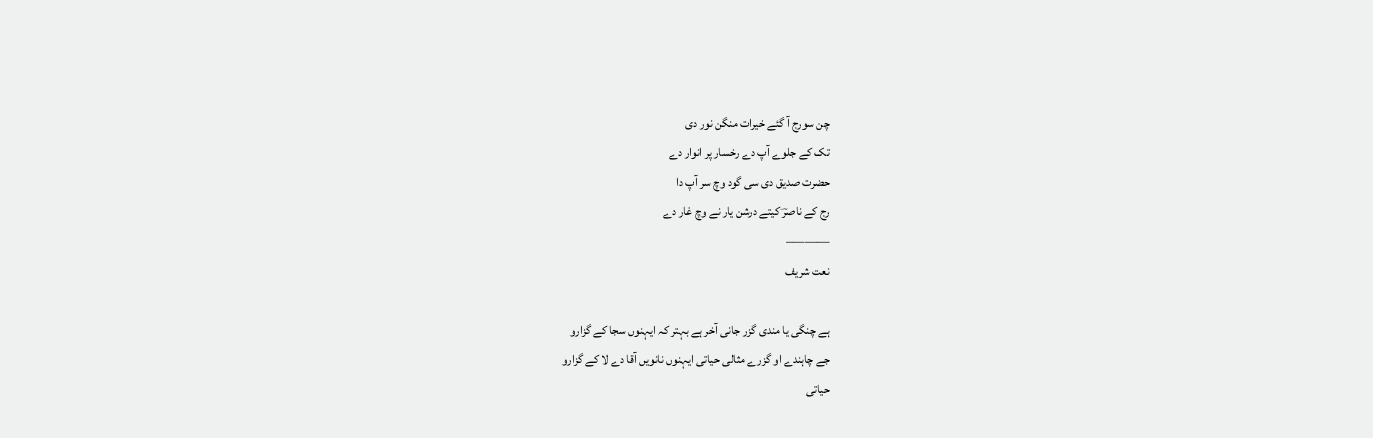چن سورج آ گئے خیرات منگن نور دی
تک کے جلوے آپ دے رخسار پر انوار دے
حضرت صدیق دی سی گود وچ سر آپ دا
رج کے ناصرؔ کیتے درشن یار نے وچ غار دے
———–
نعت شریف

ہے چنگی یا مندی گزر جانی آخر ہے بہتر کہ ایہنوں سجا کے گزارو
جے چاہندے او گزرے مثالی حیاتی ایہنوں نانویں آقا دے لا کے گزارو
حیاتی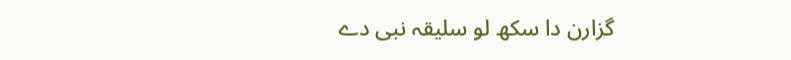گزارن دا سکھ لو سلیقہ نبی دے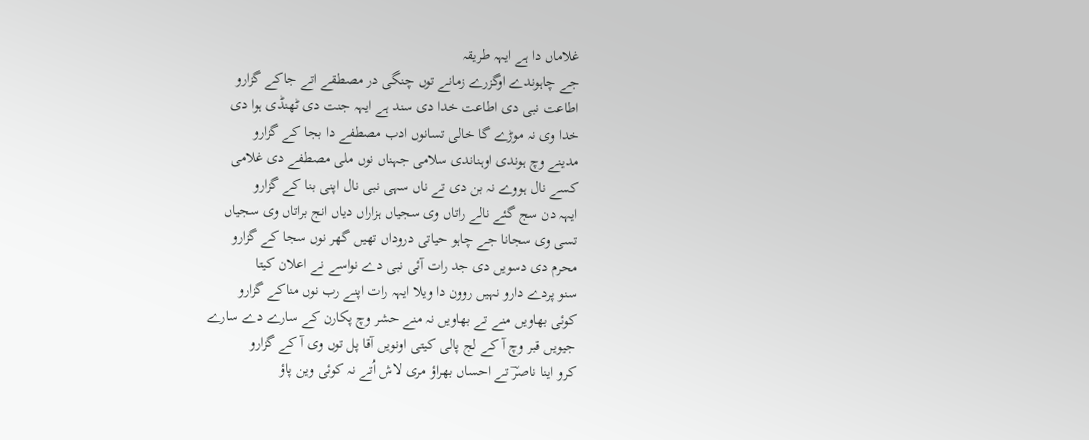غلاماں دا ہے ایہہ طریقہ
جے چاہوندے اوگزرے زمانے توں چنگی در مصطقے اتے جاکے گزارو
اطاعت نبی دی اطاعت خدا دی سند ہے ایہہ جنت دی ٹھنڈی ہوا دی
خدا وی نہ موڑے گا خالی تسانوں ادب مصطفے دا بجا کے گزارو
مدینے وچ ہوندی اوہناندی سلامی جہناں نوں ملی مصطفے دی غلامی
کسے نال ہووے نہ بن دی تے ناں سہی نبی نال اپنی بنا کے گزارو
ایہہ دن سج گئے نالے راتاں وی سجیاں ہزاراں دیاں انج براتاں وی سجیاں
تسی وی سجانا جے چاہو حیاتی دروداں تھیں گھر نوں سجا کے گزارو
محرم دی دسویں دی جد رات آئی نبی دے نواسے نے اعلان کیتا
سنو پردے دارو نہیں روون دا ویلا ایہہ رات اپنے رب نوں مناکے گزارو
کوئی بھاویں منے تے بھاویں نہ منے حشر وچ پکارن کے سارے دے سارے
جیویں قبر وچ آ کے لج پالی کیتی اونویں آقا پل توں وی آ کے گزارو
کرو اینا ناصرؔ تے احساں بھراؤ مری لاش اُتے نہ کوئی وین پاؤ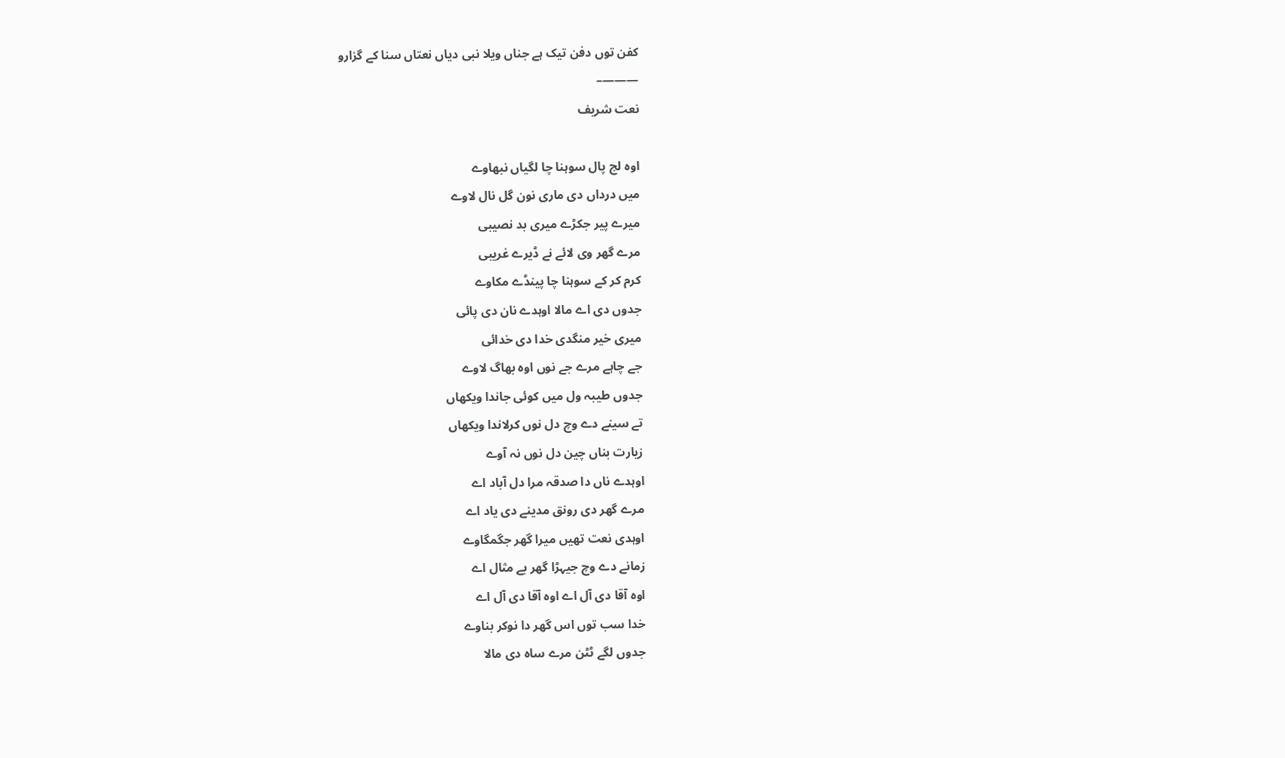کفن توں دفن تیک ہے جناں ویلا نبی دیاں نعتاں سنا کے گزارو
———–
نعت شریف

اوہ لج پال سوہنا چا لگیاں نبھاوے
میں درداں دی ماری نون گل نال لاوے
میرے پیر جکڑے میری بد نصیبی
مرے گھر وی لائے نے ڈیرے غریبی
کرم کر کے سوہنا چا پینڈے مکاوے
جدوں دی اے مالا اوہدے نان دی پائی
میری خیر منگدی خدا دی خدائی
جے چاہے مرے جے نوں اوہ بھاگ لاوے
جدوں طیبہ ول میں کوئی جاندا ویکھاں
تے سینے دے وچ دل نوں کرلاندا ویکھاں
زیارت بناں چین دل نوں نہ آوے
اوہدے ناں دا صدقہ مرا دل آباد اے
مرے گھر دی رونق مدینے دی یاد اے
اوہدی نعت تھیں میرا گھر جگمگاوے
زمانے دے وچ جیہڑا گھر بے مثال اے
اوہ آقا دی آل اے اوہ آقا دی آل اے
خدا سب توں اس گھر دا نوکر بناوے
جدوں لگے ٹٹن مرے ساہ دی مالا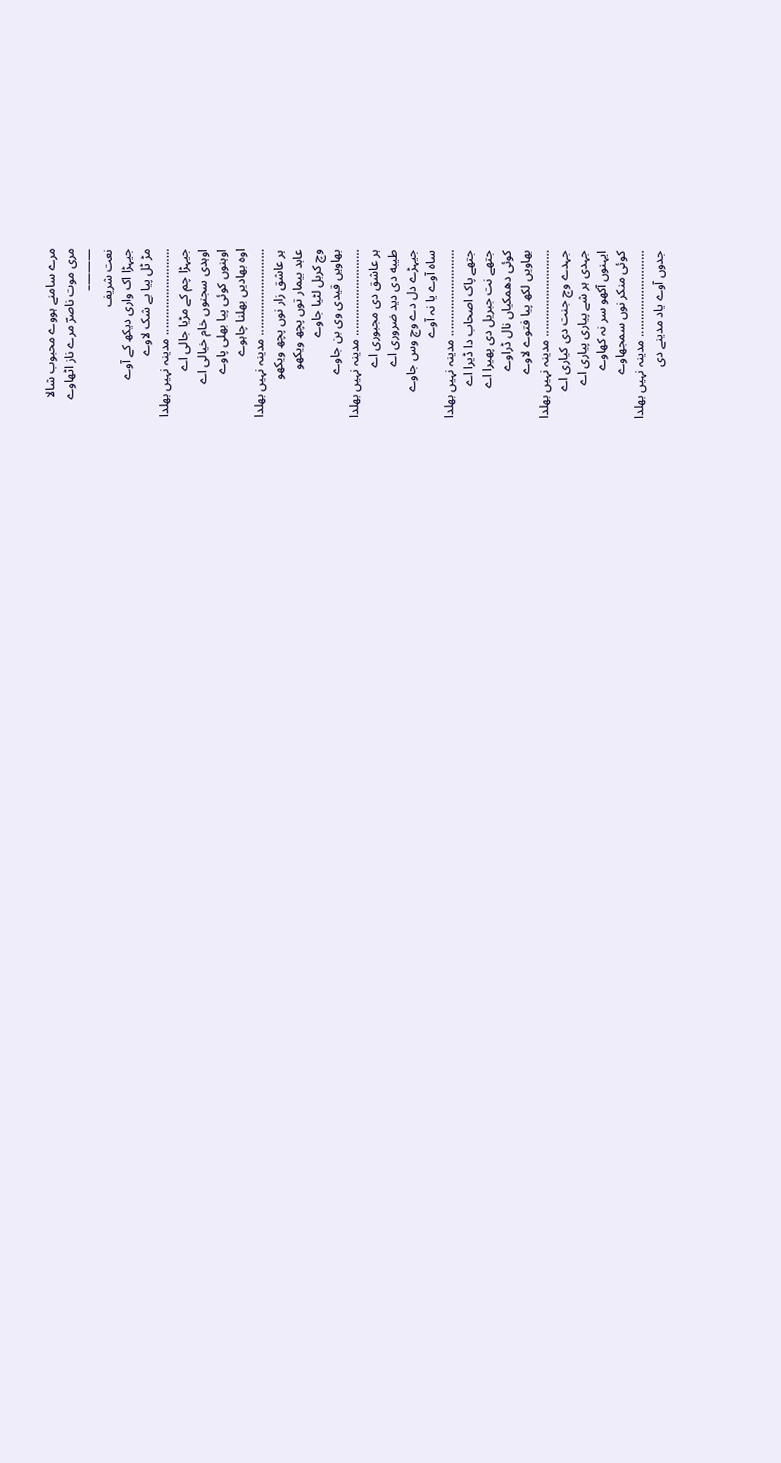مرے سامنے ہووے محبوب شالا
مری موت ناصرؔ مرے ناز اٹھاوے
———–
نعت شریف
جیہڑا اک واری دیکھ کے آوے
مڑ ٹل پیا بے شک لاوے
…………………….. مدینہ نہیں بھلدا
جیہڑا چم کے مڑیا جالی اے
اوہدی سجنوں خام خیالی اے
اوہنوں کوئی پیا بھلی پاوے
اوہ بھادیں بھلنا چاہوے
…………………….. مدینہ نہیں بھلدا
ہر عاشق زار نوں پچھ ویکھو
عابد بیمار توں پچھ ویکھو
وچ کربل لٹیا جاوے
بھاویں قیدی وی بن جاوے
…………………….. مدینہ نہیں بھلدا
ہر عاشق دی مجبوری اے
طیبه دی دید ضروری اے
جیہڑے دل دے وچ وس جاوے
ساہ آوے یا نہ آوے
…………………….. مدینہ نہیں بھلدا
جتھے پاک اصحاب دا ڈیرا اے
جتھے نت جبریل دی پھیرا اے
کوئی دھمکیاں نال ڈراوے
بھاویں لکھ پیا فتوے لاوے
…………………….. مدینہ نہیں بھلدا
جہدے وچ جنت دی کیاری اے
جہدی ہر شے پیاری پیاری اے
ایہنوں آکھو سر نہ کھاوے
کوئی منکر نوں سمجھاوے
…………………….. مدینہ نہیں بھلدا
جدوں آوے یاد مدینے دی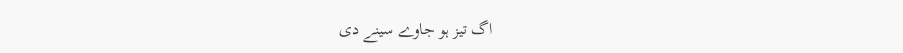اگ تیز ہو جاوے سینے دی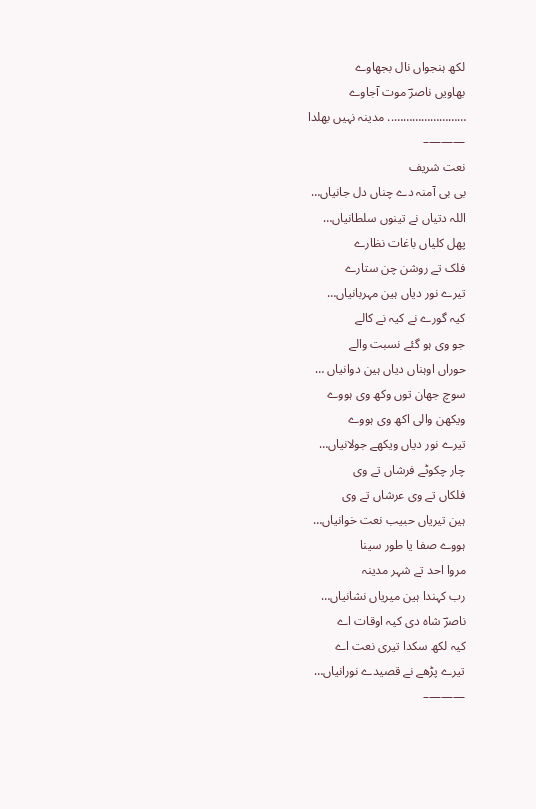لکھ ہنجواں نال بجھاوے
بھاویں ناصرؔ موت آجاوے
…………………….. مدینہ نہیں بھلدا
———–
نعت شریف
بی بی آمنہ دے چناں دل جانیاں…
اللہ دتیاں نے تینوں سلطانیاں…
پھل کلیاں باغات نظارے
فلک تے روشن چن ستارے
تیرے نور دیاں ہین مہربانیاں…
کیہ گورے نے کیہ نے کالے
جو وی ہو گئے نسبت والے
حوراں اوہناں دیاں ہین دوانیاں …
سوچ جهان توں وکھ وی ہووے
ویکھن والی اکھ وی ہووے
تیرے نور دیاں ویکھے جولانیاں…
چار چکوٹے فرشاں تے وی
فلکاں تے وی عرشاں تے وی
ہین تیریاں حبیب نعت خوانیاں…
ہووے صفا یا طور سینا
مروا احد تے شہر مدینہ
رب کہندا ہین میریاں نشانیاں…
ناصرؔ شاه دی کیہ اوقات اے
کیہ لکھ سکدا تیری نعت اے
تیرے پڑھے نے قصیدے نورانیاں…
———–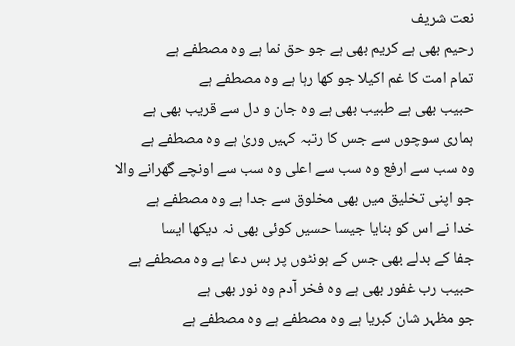نعت شریف
رحیم بھی ہے کریم بھی ہے جو حق نما ہے وہ مصطفے ہے
تمام امت کا غم اکیلا جو کھا رہا ہے وہ مصطفے ہے
حبیب بھی ہے طبیب بھی ہے وہ جان و دل سے قریب بھی ہے
ہماری سوچوں سے جس کا رتبہ کہیں وریٰ ہے وہ مصطفے ہے
وہ سب سے ارفع وہ سب سے اعلی وہ سب سے اونچے گھرانے والا
جو اپنی تخلیق میں بھی مخلوق سے جدا ہے وہ مصطفے ہے
خدا نے اس کو بنایا جیسا حسیں کوئی بھی نہ دیکھا ایسا
جفا کے بدلے بھی جس کے ہونٹوں پر بس دعا ہے وہ مصطفے ہے
حبیب رب غفور بھی ہے وہ فخر آدم وہ نور بھی ہے
جو مظہر شان کبریا ہے وہ مصطفے ہے وہ مصطفے ہے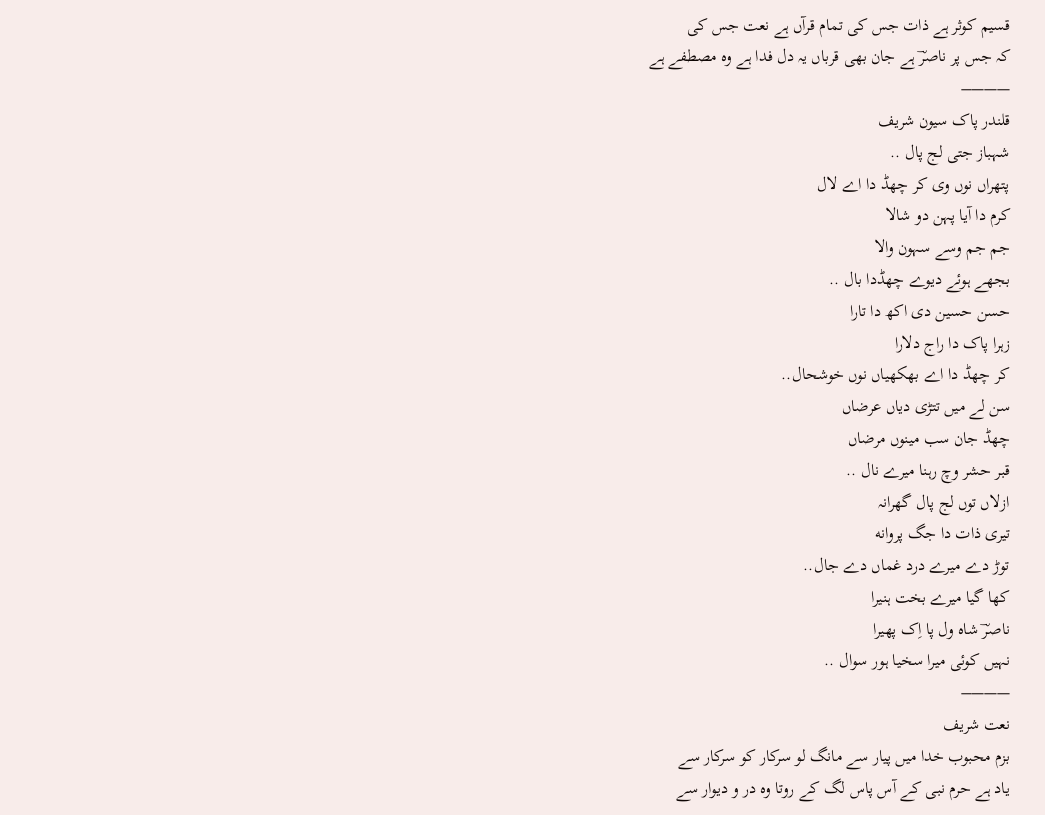قسیم کوثر ہے ذات جس کی تمام قرآں ہے نعت جس کی
کہ جس پر ناصرؔ ہے جان بھی قرباں یہ دل فدا ہے وہ مصطفے ہے
———–
قلندر پاک سیون شریف
شہباز جتی لج پال ..
پتھراں نوں وی کر چھڈ دا اے لال
کرم دا آیا پہن دو شالا
جم جم وسے سہون والا
بجھے ہوئے دیوے چھڈدا بال ..
حسن حسین دی اکھ دا تارا
زہرا پاک دا راج دلارا
کر چھڈ دا اے بھکھیاں نوں خوشحال..
سن لے میں تتڑی دیاں عرضاں
چھڈ جان سب مینوں مرضاں
قبر حشر وچ رہنا میرے نال ..
ازلاں توں لج پال گھرانہ
تیری ذات دا جگ پروانه
توڑ دے میرے درد غماں دے جال..
کھا گیا میرے بخت ہنیرا
ناصرؔ شاہ ول پا اِک پھیرا
نہیں کوئی میرا سخیا ہور سوال ..
———–
نعت شریف
بزم محبوب خدا میں پیار سے مانگ لو سرکار کو سرکار سے
یاد ہے حرم نبی کے آس پاس لگ کے روتا وہ در و دیوار سے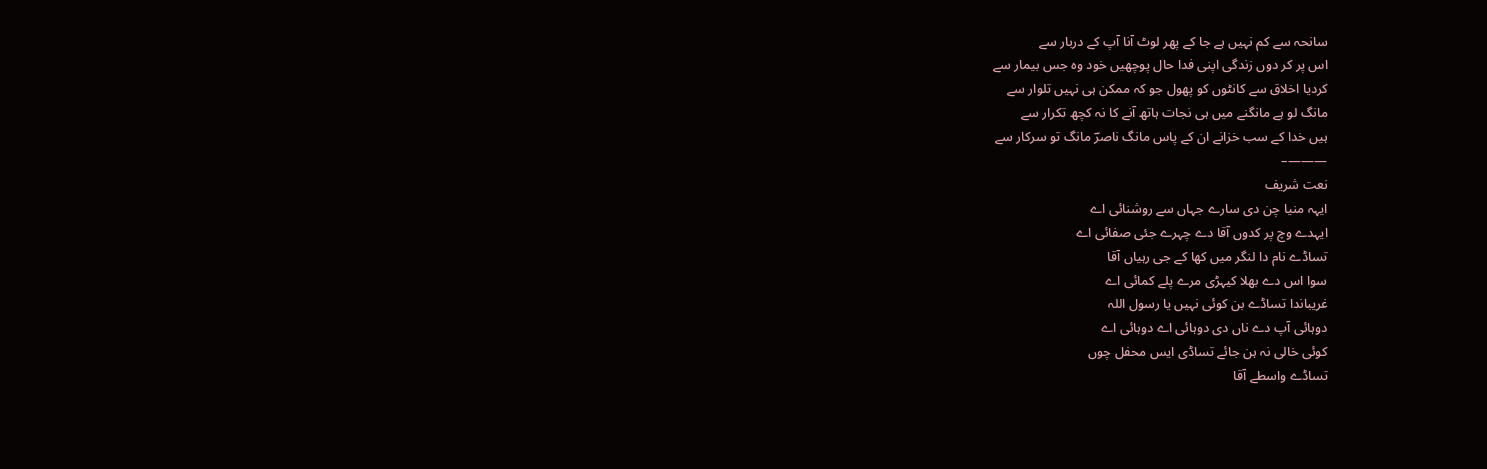سانحہ سے کم نہیں ہے جا کے پھر لوٹ آنا آپ کے دربار سے
اس پر کر دوں زندگی اپنی فدا حال پوچھیں خود وہ جس بیمار سے
کردیا اخلاق سے کانٹوں کو پھول جو کہ ممکن ہی نہیں تلوار سے
مانگ لو ہے مانگنے میں ہی نجات ہاتھ آنے کا نہ کچھ تکرار سے
ہیں خدا کے سب خزانے ان کے پاس مانگ ناصرؔ مانگ تو سرکار سے
———–
نعت شریف
ایہہ منیا چن دی سارے جہاں سے روشنائی اے
ایہدے وچ پر کدوں آقا دے چہرے جئی صفائی اے
تساڈے نام دا لنگر میں کھا کے جی رہیاں آقا
سوا اس دے بھلا کیہڑی مرے پلے کمائی اے
غریباندا تساڈے بن کوئی نہیں یا رسول اللہ
دوہائی آپ دے ناں دی دوہائی اے دوہائی اے
کوئی خالی نہ ہن جائے تساڈی ایس محفل چوں
تساڈے واسطے آقا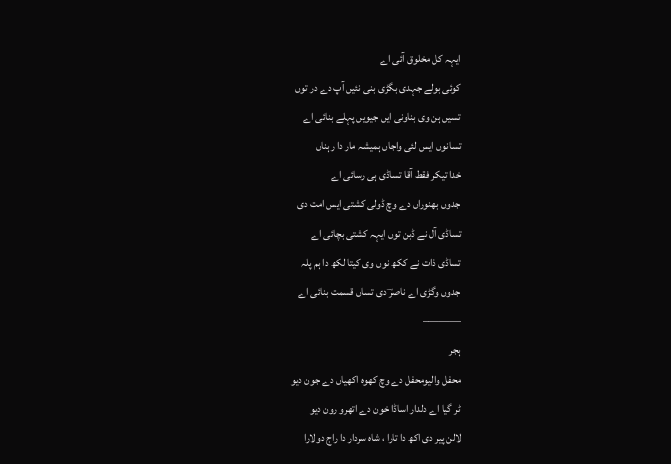ایہہ کل مخلوق آئی اے
کوئی بولے جہدی بگڑی بنی نئیں آپ دے در توں
تسیں ہن وی بناونی ایں جیویں پہلے بنائی اے
تسانوں ایس لئی واجاں ہمیشہ مار دا رہناں
خدا تیکر فقط آقا تساڈی ہی رسائی اے
جدوں بھنوراں دے وچ ڈولی کشتی ایس امت دی
تساڈی آل نے ڈبن توں ایہہ کشتی بچائی اے
تساڈی ذات نے ککھ نوں وی کیتا لکھ دا ہم پلہ
جدوں وگڑی اے ناصرؔ دی تساں قسمت بنائی اے
———–
ہجر
محفل والیومحفل دے وچ کھوہ اکھیاں دے جون دیو
ٹر گیا اے دلدار اساڈا خون دے اتھرو رون دیو
لالن پیر دی اکھ دا تارا ، شاه سردار دا راج دولارا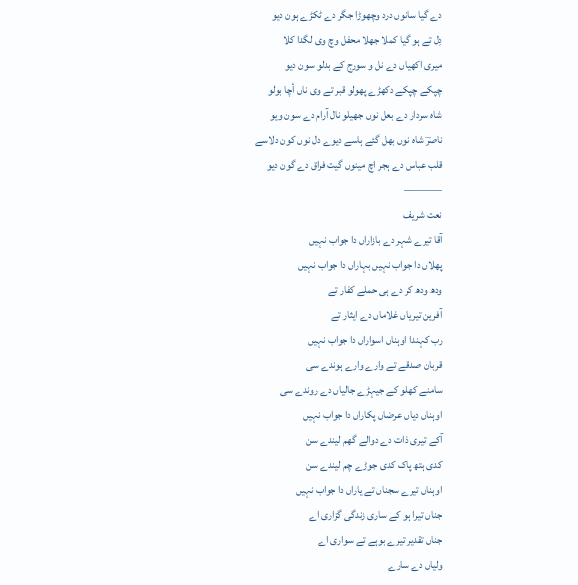دے گیا سانوں درد وچھوڑا جگر دے ٹکڑے ہون دیو
دِل تے ہو گیا کملا جھلا محفل وچ وی لگدا كلا
میری اکھیاں دے نل و سورج کے بدلو سون دیو
چپکے چپکے دکھڑے پھولو قبر تے وی ناں أچا بولو
شاه سردار دے بعل نوں جھیلو نال آرام دے سون ویو
ناصرؔ شاہ نوں بھل گئے ہاسے دیوے دل نوں کون دلاسے
قلب عباس دے ہجر اچ مینوں گیت فراق دے گون دیو
———–
نعت شریف
آقا تیرے شہر دے بازاراں دا جواب نہیں
پھلاں دا جواب نہیں بہاراں دا جواب نہیں
ودھ ودھ کر دے ہی حملے کفار تے
آفرین تیریاں غلاماں دے ایثار تے
رب کہندا اوہناں اسواراں دا جواب نہیں
قربان صدقے تے وارے وارے ہوندے سی
سامنے کھلو کے جیہڑے جالیاں دے روندے سی
اوہناں دیاں عرضاں پکاراں دا جواب نہیں
آکے تیری ذات دے دوالے گھم لیندے سن
کدی ہتھ پاک کدی جوڑے چم لیندے سن
اوہناں تیرے سجناں تے یاراں دا جواب نہیں
جناں تیرا ہو کے ساری زندگی گزاری اے
جناں تقدیر تیرے بوہے تے سواری اے
ولیاں دے سارے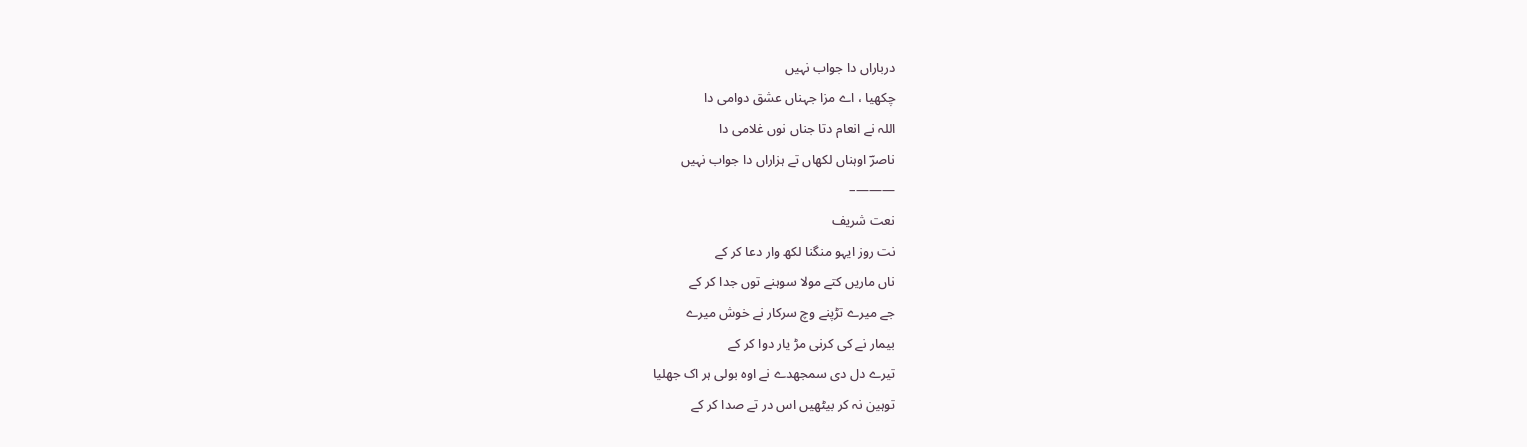درباراں دا جواب نہیں
چکھیا ، اے مزا جہناں عشق دوامی دا
اللہ نے انعام دتا جناں نوں غلامی دا
ناصرؔ اوہناں لکھاں تے ہزاراں دا جواب نہیں
———–
نعت شریف
نت روز ایہو منگنا لکھ وار دعا کر کے
ناں ماریں کتے مولا سوہنے توں جدا کر کے
جے میرے تڑپنے وچ سرکار نے خوش میرے
بیمار نے کی کرنی مڑ یار دوا کر کے
تیرے دل دی سمجھدے نے اوہ بولی ہر اک جھلیا
توہین نہ کر بیٹھیں اس در تے صدا کر کے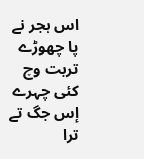اس ہجر نے پا چھوڑے تربت وچ کئی چہرے
إس جگ تے ترا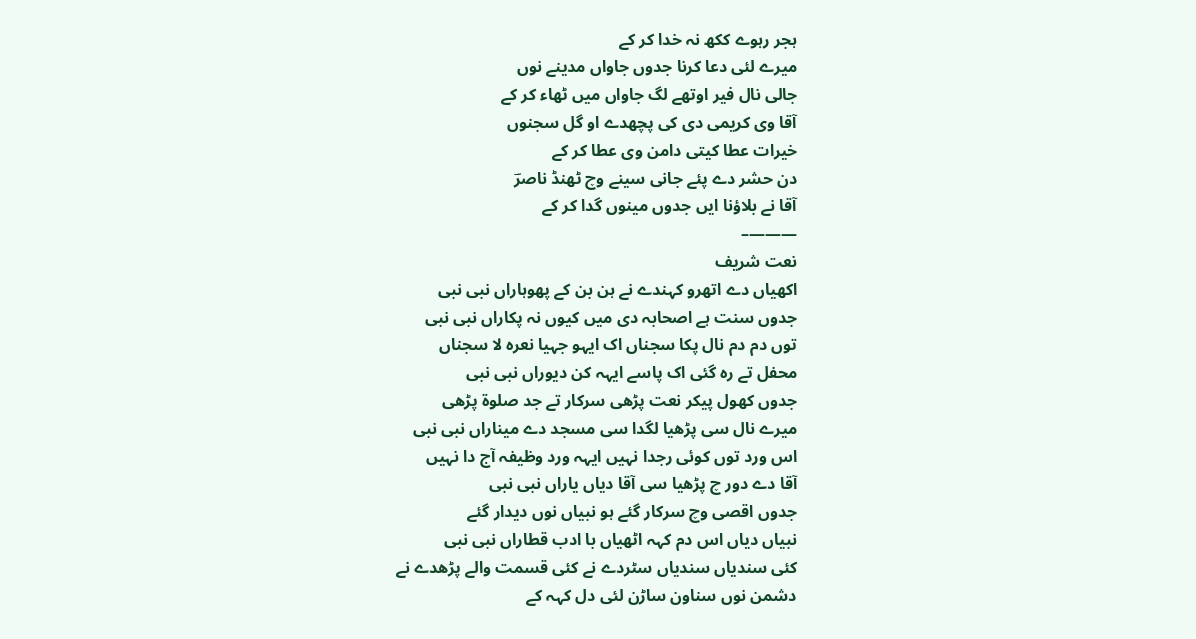ہجر رہوے ککھ نہ خدا کر کے
میرے لئی دعا کرنا جدوں جاواں مدینے نوں
جالی نال فیر اوتھے لگ جاواں میں ٹھاء کر کے
آقا وی کریمی دی کی پچھدے او گل سجنوں
خیرات عطا کیتی دامن وی عطا کر کے
دن حشر دے پئے جانی سینے وچ ٹھنڈ ناصرؔ
آقا نے بلاؤنا ایں جدوں مینوں گدا کر کے
———–
نعت شریف
اکھیاں دے اتھرو کہندے نے ہن بن کے پھوہاراں نبی نبی
جدوں سنت ہے اصحابہ دی میں کیوں نہ پکاراں نبی نبی
توں دم دم نال پکا سجناں اک ایہو جہیا نعره لا سجناں
محفل تے رہ گئی اک پاسے ایہہ کن دیوراں نبی نبی
جدوں کھول پیکر نعت پڑھی سرکار تے جد صلوة پڑھی
میرے نال سی پڑھیا لگدا سی مسجد دے میناراں نبی نبی
اس ورد توں کوئی رجدا نہیں ایہہ ورد وظیفہ آج دا نہیں
آقا دے دور چ پڑھیا سی آقا دیاں یاراں نبی نبی
جدوں اقصی وچ سرکار گئے ہو نبیاں نوں دیدار گئے
نبیاں دیاں اس دم کہہ اٹھیاں با ادب قطاراں نبی نبی
کئی سندیاں سندیاں سٹردے نے کئی قسمت والے پڑھدے نے
دشمن نوں سناون ساڑن لئی دل کہہ کے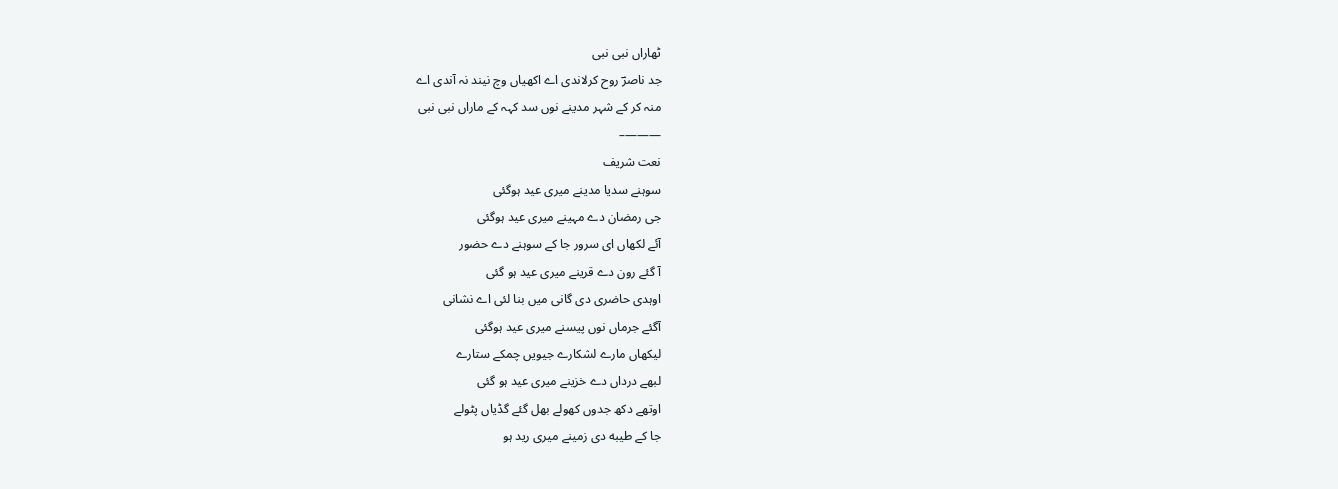ٹھاراں نبی نبی
جد ناصرؔ روح کرلاندی اے اکھیاں وچ نیند نہ آندی اے
منہ کر کے شہر مدینے نوں سد کہہ کے ماراں نبی نبی
———–
نعت شریف
سوہنے سدیا مدینے میری عید ہوگئی
جی رمضان دے مہینے میری عید ہوگئی
آئے لکھاں ای سرور جا کے سوہنے دے حضور
آ گئے رون دے قرینے میری عید ہو گئی
اوہدی حاضری دی گانی میں بنا لئی اے نشانی
آگئے جرماں نوں پیسنے میری عید ہوگئی
لیکھاں مارے لشکارے جیویں چمکے ستارے
لبھے درداں دے خزینے میری عید ہو گئی
اوتھے دکھ جدوں کھولے بھل گئے گڈیاں پٹولے
جا کے طیبه دی زمینے میری رید ہو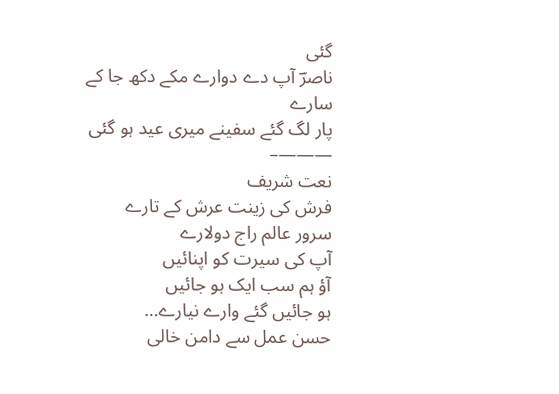گئی
ناصرؔ آپ دے دوارے مکے دکھ جا کے سارے
پار لگ گئے سفینے میری عید ہو گئی
———–
نعت شریف
فرش کی زینت عرش کے تارے
سرور عالم راج دولارے
آپ کی سیرت کو اپنائیں
آؤ ہم سب ایک ہو جائیں
ہو جائیں گئے وارے نیارے…
حسن عمل سے دامن خالی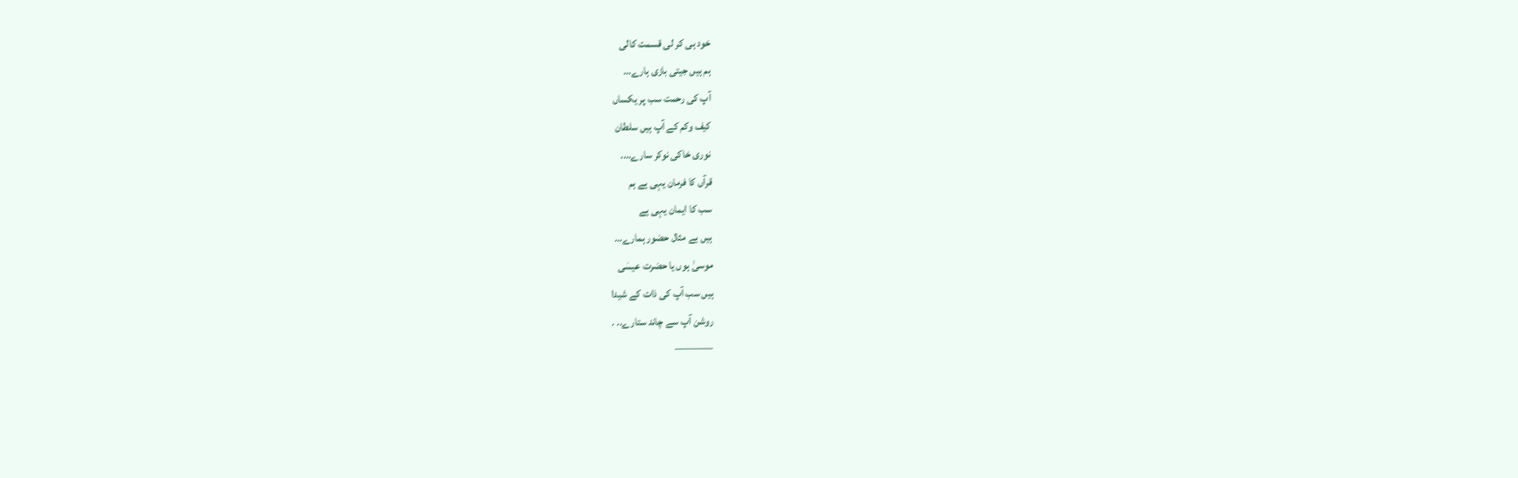خود ہی کر لی قسمت کالی
ہم ہیں جیتی بازی ہارے…
آپ کی رحمت سب پر یکساں
کیف وکم کے آپ ہیں سلطان
نوری خاکی نوکر سارے….
قرآں کا فرمان یہی ہے ہم
سب کا ایمان یہی ہے
ہیں بے مثال حضور ہمارے…
موسیٰ ہوں یا حضرت عیسٰی
ہیں سب آپ کی ذات کے شیدا
روشن آپ سے چاند ستارے.. .
———–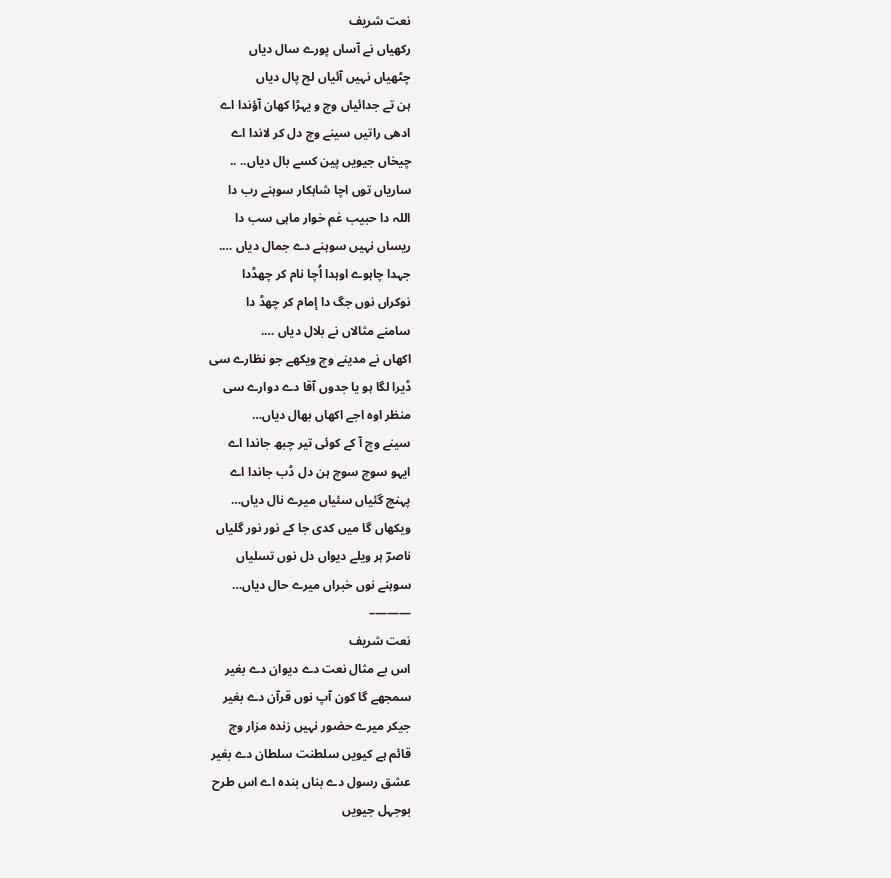نعت شریف
رکھیاں نے آساں پورے سال دیاں
چٹھیاں نہیں آئیاں لج پال دیاں
ہن تے جدائیاں وچ و یہڑا کھان آؤندا اے
ادھی راتیں سینے وچ دل کر لاندا اے
چیخاں جیویں پین کسے بال دیاں.. ..
ساریاں توں اچا شاہکار سوہنے رب دا
اللہ دا حبیب غم خوار ماہی سب دا
ریساں نہیں سوہنے دے جمال دياں ….
جہدا چاہوے اوہدا اُچا نام کر چھڈدا
نوکراں نوں جگ دا إمام کر چھڈ دا
سامنے مثالاں نے بلال دياں ….
اکھاں نے مدینے وچ ویکھے جو نظارے سی
ڈیرا لگا ہو یا جدوں آقا دے دوارے سی
منظر اوہ اجے اکھاں بھال دیاں…
سینے وچ آ کے کوئی تیر چبھ جاندا اے
ایہو سوچ سوچ ہن دل ڈب جاندا اے
پہنچ گئیاں سئیاں میرے نال دیاں…
ویکھاں گا میں کدی جا کے نور نور گلیاں
ناصرؔ ہر ویلے دیواں دل نوں تسلیاں
سوہنے نوں خبراں میرے حال دیاں…
———–
نعت شریف
اس بے مثال نعت دے دیوان دے بغیر
سمجھے گا کون آپ نوں قرآن دے بغیر
جیکر میرے حضور نہیں زندہ مزار وچ
قائم ہے کیویں سلطنت سلطان دے بغیر
عشق رسول دے بناں بندہ اے اس طرح
بوجہل جیویں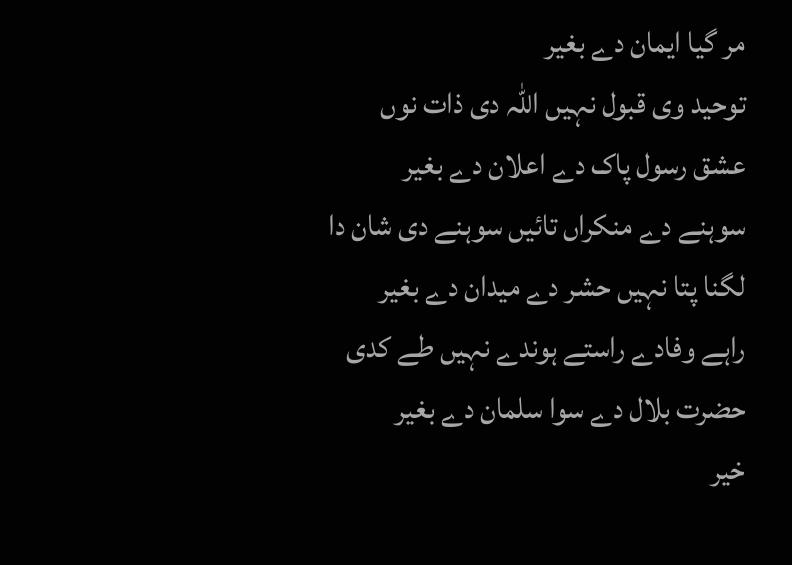مر گیا ایمان دے بغیر
توحید وی قبول نہیں اللہ دی ذات نوں
عشق رسول پاک دے اعلان دے بغیر
سوہنے دے منکراں تائیں سوہنے دی شان دا
لگنا پتا نہیں حشر دے میدان دے بغیر
راہے وفادے راستے ہوندے نہیں طے کدی
حضرت بلال دے سوا سلمان دے بغیر
خیر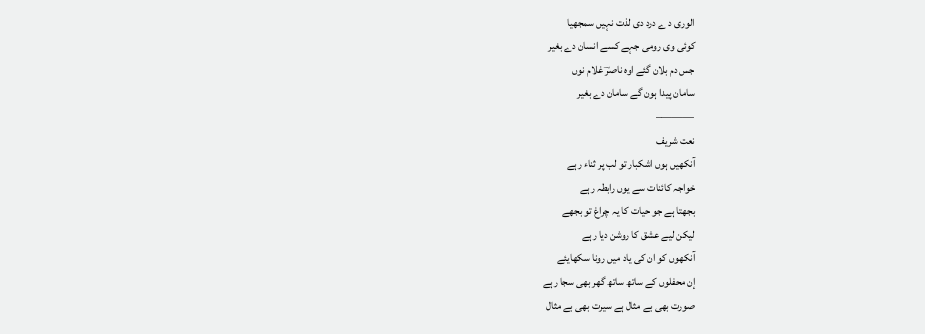الوری د ے درد دی لذت نہیں سمجھیا
کوئی وی رومی جہے کسے انسان دے بغیر
جس دم بلان گئے اوہ ناصرؔ غلام نوں
سامان پیدا ہون گے سامان دے بغیر
———–
نعت شریف
آنکھیں ہوں اشکبار تو لب پر ثناء رہے
خواجہ کائنات سے یوں رابطہ رہے
بجھتا ہے جو حیات کا یہ چراغ تو بجھے
لیکن لیے عشق کا روشن دیا رہے
آنکھوں کو ان کی یاد میں رونا سکھایئے
إن محفلوں کے ساتھ ساتھ گھر بھی سجا رہے
صورت بھی بے مثال ہے سیرت بھی بے مثال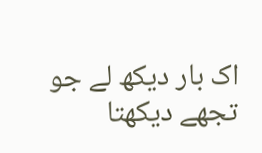اک بار دیکھ لے جو تجھے دیکھتا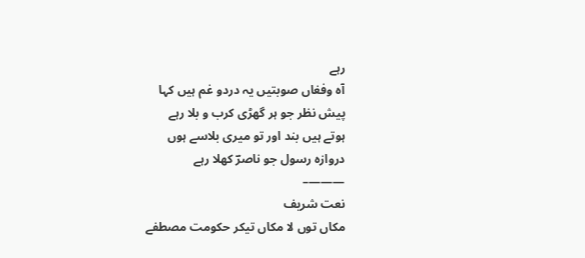رہے
آه وفغاں صوبتیں یہ دردو غم ہیں کہا
پیش نظر جو ہر گھڑی کرب و بلا رہے
ہوتے ہیں بند اور تو میری بلاسے ہوں
دروازه رسول جو ناصرؔ کھلا رہے
———–
نعت شریف
مکاں توں لا مکاں تیکر حکومت مصطفے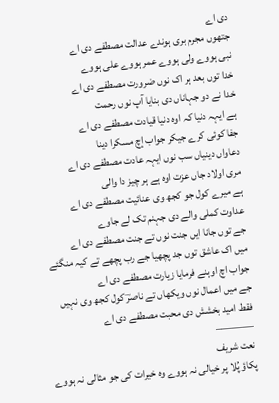دی اے
جتھوں مجرم بری ہوندے عدالت مصطفے دی اے
نبی ہووے ولی ہووے عمر ہووے علی ہووے
خدا توں بعد ہر اک نوں ضرورت مصطفے دی اے
خدا نے دو جہاناں دی بنایا آپ نوں رحمت
ہے ایہہ دنیا کہ اوہ دنیا قیادت مصطفے دی اے
جفا کوئی کرے جیکر جواب إچ مسکرا دینا
دعاواں دینیاں سب نوں ایہہ عادت مصطفے دی اے
مری اولاد جاں عزت اوہ ہے ہر چیز دا والی
ہے میرے کول جو کجھ وی عنائیت مصطفے دی اے
عداوت کملی والے دی جہنم تک لے جاوے
جے توں جانا ایں جنت نوں تے جنت مصطفے دی اے
میں اک عاشق توں جد پچھیا جے رب پچھے تے کیہ منگئے
جواب اچ اوہنے فرمایا زیارت مصطفے دی اے
جے میں اعمال نوں ویکھاں تے ناصرؔ کول کجھ وی نہیں
فقط امید بخشش دی محبت مصطفے دی اے
———–
نعت شریف
پکاؤ پُلا پر خیالی نہ ہووے وہ خیرات کی جو مثالی نہ ہووے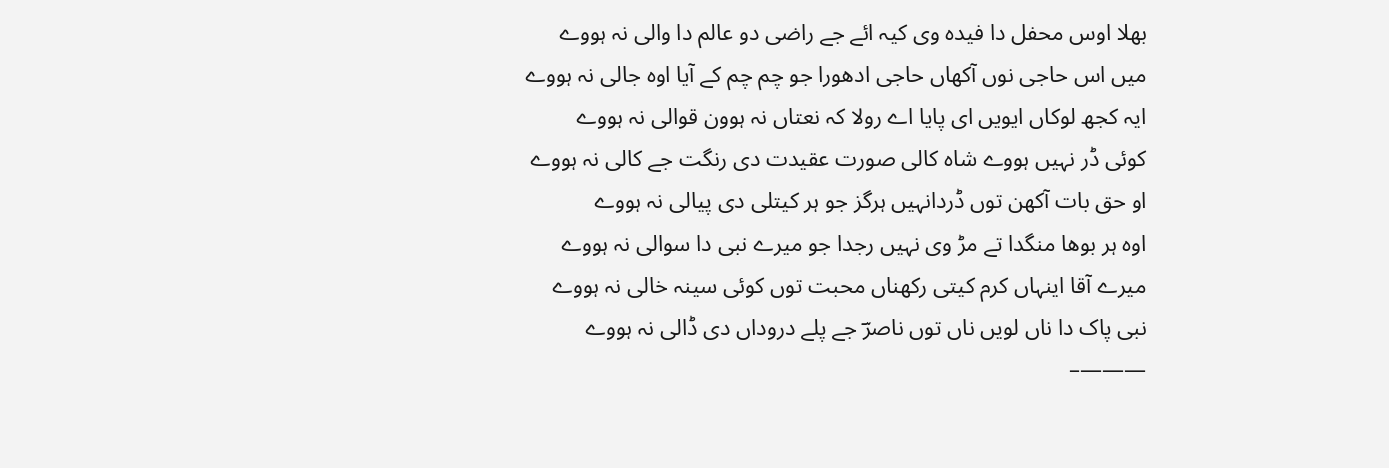بھلا اوس محفل دا فیده وی کیہ ائے جے راضی دو عالم دا والی نہ ہووے
میں اس حاجی نوں آکھاں حاجی ادھورا جو چم چم کے آیا اوہ جالی نہ ہووے
ایہ کجھ لوکاں ایویں ای پایا اے رولا کہ نعتاں نہ ہوون قوالی نہ ہووے
کوئی ڈر نہیں ہووے شاہ کالی صورت عقیدت دی رنگت جے کالی نہ ہووے
او حق بات آکھن توں ڈردانہیں ہرگز جو ہر کیتلی دی پیالی نہ ہووے
اوہ ہر بوها منگدا تے مڑ وی نہیں رجدا جو میرے نبی دا سوالی نہ ہووے
میرے آقا اینہاں کرم کیتی رکھناں محبت توں کوئی سینہ خالی نہ ہووے
نبی پاک دا ناں لویں ناں توں ناصرؔ جے پلے دروداں دی ڈالی نہ ہووے
———–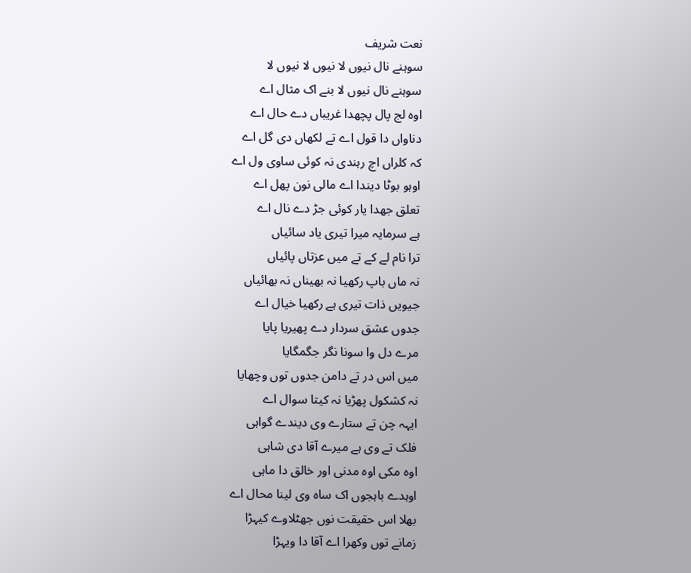نعت شریف
سوہنے نال نیوں لا نیوں لا نیوں لا
سوہنے نال نیوں لا بنے اک مثال اے
اوہ لج پال پچھدا غریباں دے حال اے
دناواں دا قول اے تے لکھاں دی گل اے
کہ کلراں اچ رہندی نہ کوئی ساوی ول اے
اوہو بوٹا دیندا اے مالی نون پھل اے
تعلق جهدا یار کوئی جڑ دے نال اے
ہے سرمایہ میرا تیری یاد سائیاں
ترا نام لے کے تے میں عزتاں پائیاں
نہ ماں باپ رکھیا نہ بھیناں نہ بھائیاں
جیویں ذات تیری ہے رکھیا خیال اے
جدوں عشق سردار دے پھیریا پایا
مرے دل وا سونا نگر جگمگایا
میں اس در تے دامن جدوں توں وچھایا
نہ کشکول پھڑیا نہ کیتا سوال اے
ایہہ چن تے ستارے وی دیندے گواہی
فلک تے وی ہے میرے آقا دی شاہی
اوہ مکی اوه مدنی اور خالق دا ماہی
اوہدے باہجوں اک ساہ وی لینا محال اے
بھلا اس حقیقت نوں جھٹلاوے کیہڑا
زمانے توں وکھرا اے آقا دا ویہڑا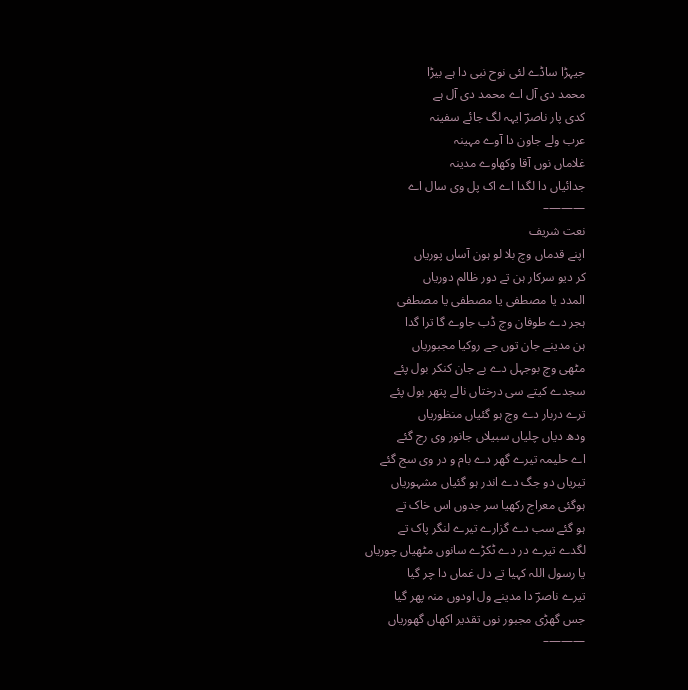جیہڑا ساڈے لئی نوح نبی دا ہے بیڑا
محمد دی آل اے محمد دی آل ہے
کدی پار ناصرؔ ایہہ لگ جائے سفینہ
عرب ولے جاون دا آوے مہینہ
غلاماں نوں آقا وکھاوے مدینہ
جدائیاں دا لگدا اے اک پل وی سال اے
———–
نعت شریف
اپنے قدماں وچ بلا لو ہون آساں پوریاں
کر دیو سرکار ہن تے دور ظالم دوریاں
المدد یا مصطفی یا مصطفی یا مصطفی
ہجر دے طوفان وچ ڈب جاوے گا ترا گدا
ہن مدینے جان توں جے روکیا مجبوریاں
مٹھی وچ بوجہل دے بے جان کنکر بول پئے
سجدے کیتے سی درختاں نالے پتھر بول پئے
ترے دربار دے وچ ہو گئیاں منظوریاں
ودھ دیاں چلیاں سبیلاں جانور وی رج گئے
اے حلیمہ تیرے گھر دے بام و در وی سج گئے
تیریاں دو جگ دے اندر ہو گئیاں مشہوریاں
ہوگئی معراج رکھیا سر جدوں اس خاک تے
ہو گئے سب دے گزارے تیرے لنگر پاک تے
لگدے تیرے در دے ٹکڑے سانوں مٹھیاں چوریاں
یا رسول اللہ کہیا تے دل غماں دا چر گیا
تیرے ناصرؔ دا مدینے ول اودوں منہ پھر گیا
جس گھڑی مجبور نوں تقدیر اکھاں گھوریاں
———–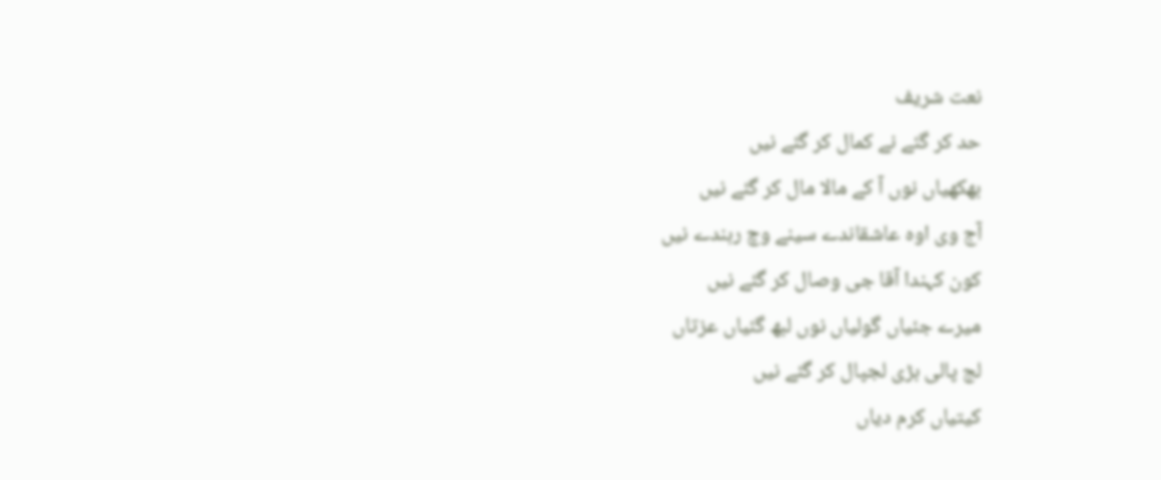نعت شریف
حد کر گئے نے کمال کر گئے نیں
بھکھیاں نوں آ کے مالا مال کر گئے نیں
آج وی اوہ عاشقاندے سینے وچ رہندے نیں
کون کہندا آقا جی وصال کر گئے نیں
میرے جئیاں گولیاں نوں لبھ گئیاں عزتاں
لج پالى بڑی لجپال کر گئے نیں
کیتیاں کرم دیاں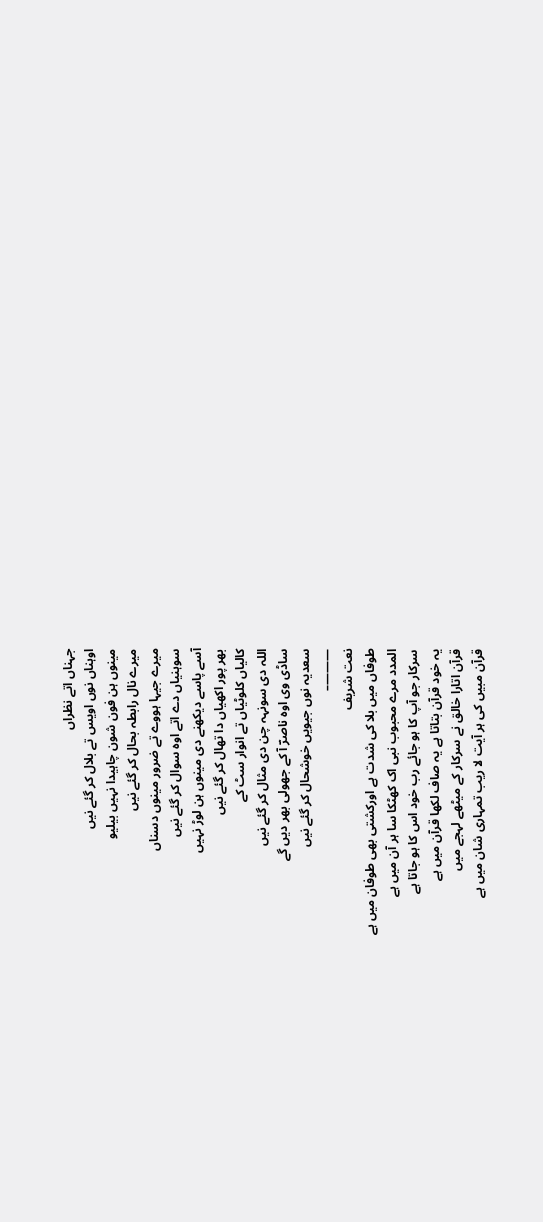جہناں اتے نظراں
اوہناں نوں اویس تے بلال کر گئے نیں
مینوں ہن فون شون چاہیدا نہیں بیلیو
میرے نال رابطہ بحال کر گئے نیں
میرے جیہا ہووے تے ضرور مینوں دسناں
سوہنیاں دے اتے اوہ سوال کر گئے نیں
آسے پاسے دیکھنے دی مینوں ہن لوڑ نہیں
بھر پور اکھیاں دا تھال کر گئے نیں
کالیاں کلوٹیاں تے انوار سٹ کے
اللہ دی سونہہ چن دی مثال کر گئے نیں
ساڈی وی اوہ ناصرؔ آ کے جھولی بھر دیں گے
سعدیہ نوں جیویں خوشحال کر گئے نیں
———–
نعت شریف
طوفاں میں بلا کی شدت ہے اورکشتی بھی طوفان میں ہے
المدد مرے محبوب نبی اک کھٹکا سا ہر آن میں ہے
سرکار جو آپ کا ہو جائے رب خود اس کا ہو جاتا ہے
یہ خود قرآن بتاتا ہے یہ صاف لکھا قرآن میں ہے
قرآن اتارا خالق نے سرکار کے میٹھے لہجے میں
قرآن مبیں کی ہر آیت لا ریب تمہاری شان میں ہے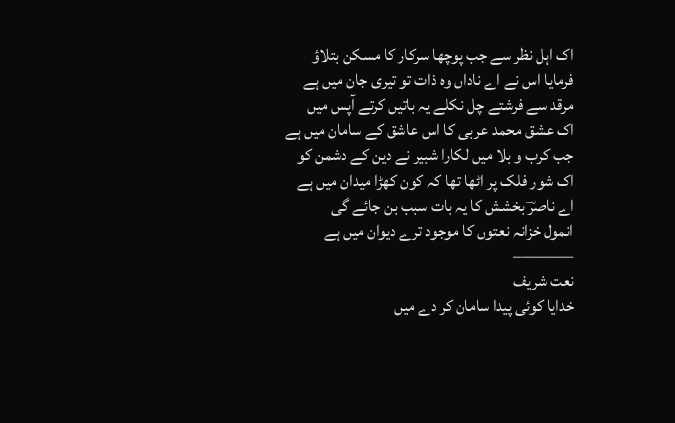اک اہل نظر سے جب پوچھا سرکار کا مسکن بتلاؤ
فرمایا اس نے اے ناداں وہ ذات تو تیری جان میں ہے
مرقد سے فرشتے چل نکلے یہ باتیں کرتے آپس میں
اک عشق محمد عربی کا اس عاشق کے سامان میں ہے
جب کرب و بلا میں لکارا شبیر نے دین کے دشمن کو
اک شور فلک پر اٹھا تھا کہ کون کھڑا میدان میں ہے
اے ناصرؔ بخشش کا یہ بات سبب بن جائے گی
انمول خزانہ نعتوں کا موجود ترے دیوان میں ہے
———–
نعت شریف
خدایا کوئی پیدا سامان کر دے میں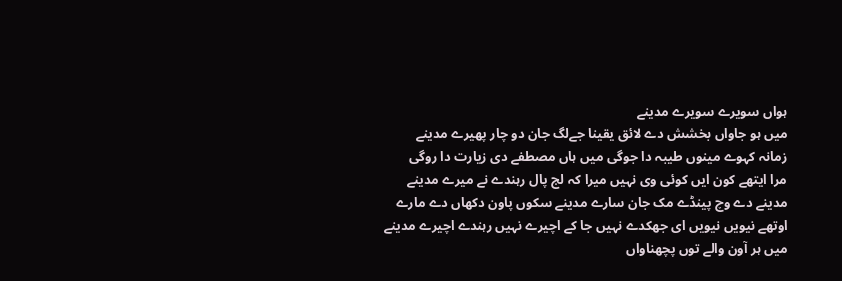ہواں سویرے سویرے مدینے
میں ہو جاواں بخشش دے لائق یقینا جےلگ جان دو چار پھیرے مدینے
زمانہ کہوے مینوں طیبہ دا جوگی میں ہاں مصطفے دی زیارت دا روگی
مرا ایتھے کون ایں کوئی وی نہیں میرا کہ لج پال رہندے نے میرے مدینے
مدینے دے وچ پینڈے مک جان سارے مدینے سکوں پاون دکھاں دے مارے
اوتھے نیویں نیویں ای جھکدے نہیں جا کے اچیرے نہیں رہندے اچیرے مدینے
میں ہر آون والے توں پچھناواں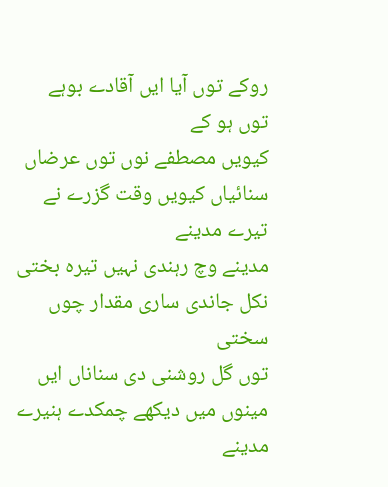روکے توں آیا ایں آقادے بوہے توں ہو کے
کیویں مصطفے نوں توں عرضاں سنائیاں کیویں وقت گزرے نے تیرے مدینے
مدینے وچ رہندی نہیں تیرہ بختی نکل جاندی ساری مقدار چوں سختی
توں گل روشنی دی سناناں ایں مینوں میں دیکھے چمکدے ہنیرے مدینے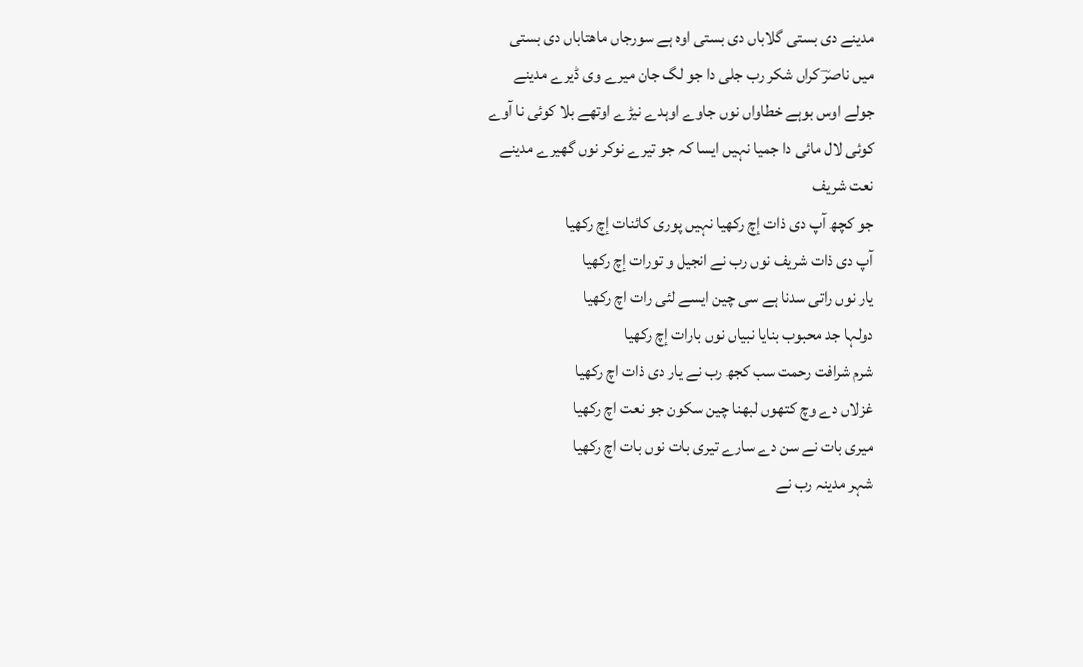مدینے دی بستی گلاباں دی بستی اوہ ہے سورجاں ماهتاباں دی بستی
میں ناصرؔ کراں شکر رب جلی دا جو لگ جان میرے وی ڈیرے مدینے
جولے اوس بوہے خطاواں نوں جاوے اوہدے نیڑے اوتھے بلا کوئی نا آوے
کوئی لال مائی دا جمیا نہیں ایسا کہ جو تیرے نوکر نوں گھیرے مدینے
نعت شریف
جو کچھ آپ دی ذات إچ رکھیا نہیں پوری کائنات إچ رکھیا
آپ دی ذات شریف نوں رب نے انجیل و تورات إچ رکھیا
یار نوں راتی سدنا ہے سی چین ایسے لئی رات اچ رکھیا
دولہا جد محبوب بنایا نبیاں نوں بارات إچ رکھیا
شرم شرافت رحمت سب کجھ رب نے یار دی ذات اچ رکھیا
غزلاں دے وچ کتھوں لبھنا چین سکون جو نعت اچ رکھیا
میری بات نے سن دے سارے تیری بات نوں بات اچ رکھیا
شہر مدینہ رب نے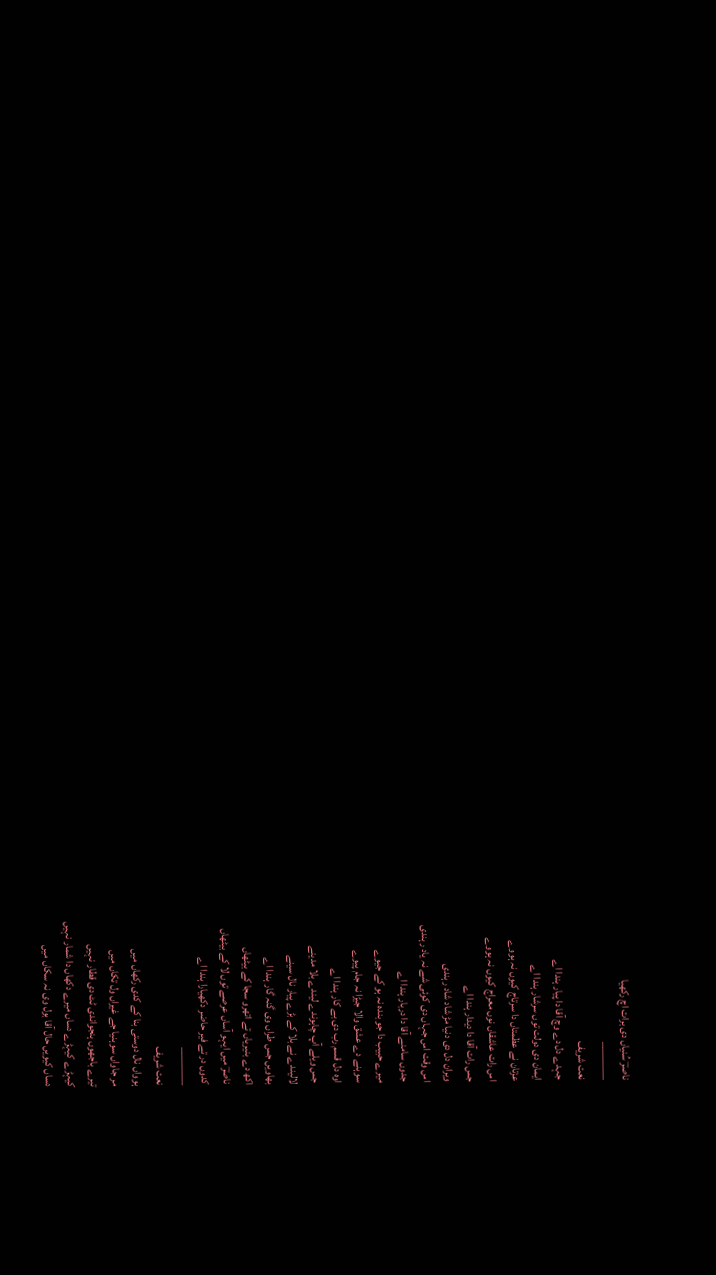ناصرؔ سُنیاں دی برات اچ رکھیا
———–
نعت شریف
جہدے دل دے وچ آقا دا پیار ہندا اے
ایمان دی دولت توں سرشار ہندا اے
عزتان نے عظمتاں دا سرتاج کیوں نہ ہووے
اس رات عاشقاں نوں معراج کیوں نہ ہووے
جس رات آقا دا دیدار ہندا اے
ویران دل دی دنیا مڑ شاد شاد رہندی
اس وقت اس جہاں دی کوئی شے نہ یاد رہندی
جدوں سامنے آقا دا دربار ہندا اے
میرے حبیب دا جو بندہ نہ ہو کے جیوے
سوہنے دے عشق والا جیڑا نہ جام پیوے
اوه دل قسم رب دی بے کار ہندا اے
جس ویلے آپ چاہوندے لیندے بلا مدینے
لالیندے نے بلا کے بڑے پیار نال سینے
بھاویں جس طراں وی گنہ گار ہندا اے
اکھ دے بنیریاں تے اتھرو سجا کے بیٹھاں
ناصرؔ میں ایہو آساں عرصے توں لا کے بیٹھاں
کدوں در تے فیر حاضر دکھیارا ہندا اے
———–
نعت شریف
ہوواں نال دوستی بنا کے کدی رکھاں میں
مر جاواں سوہنیا جے غیراں ول تکاں میں
تیرے باجھوں ہنجواندی ٹٹ دی قطار نہیں
کیہڑے کیہڑے دساں میرے دکھاں دا شمار نہیں
دساں کیویں حال آقا بول وی نہ سکاں میں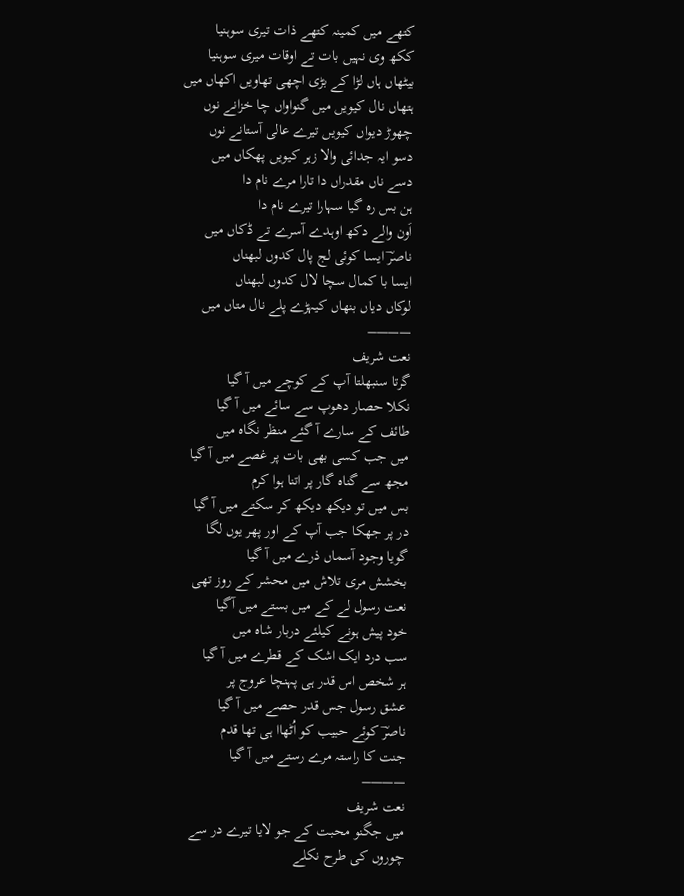کتھے میں کمینہ کتھے ذات تیری سوہنیا
ککھ وی نہیں بات تے اوقات میری سوہنیا
بیٹھاں ہاں لڑا کے بڑی اچھی تھاویں اکھاں میں
ہتھاں نال کیویں میں گنواواں چا خزانے نوں
چھوڑ دیواں کیویں تیرے عالی آستانے نوں
دسو ایہ جدائی والا زہر کیویں پھکاں میں
دسے ناں مقدراں دا تارا مرے نام دا
ہن بس رہ گیا سہارا تیرے نام دا
اَون والے دکھ اوہدے آسرے تے ڈکاں میں
ناصرؔ ایسا کوئی لج پال کدوں لبھناں
ایسا با کمال سچا لال کدوں لبھناں
لوکاں دیاں بنھاں کیہڑے پلے نال متاں میں
———–
نعت شریف
گرتا سنبھلتا آپ کے کوچے میں آ گیا
نکلا حصار دھوپ سے سائے میں آ گیا
طائف کے سارے آ گئے منظر نگاه میں
میں جب کسی بھی بات پر غصے میں آ گیا
مجھ سے گناہ گار پر اتنا ہوا کرم
بس میں تو دیکھ دیکھ کر سکتے میں آ گیا
در پر جھکا جب آپ کے اور پھر یوں لگا
گویا وجود آسماں ذرے میں آ گیا
بخشش مری تلاش میں محشر کے روز تھی
نعت رسول لے کے میں بستے میں آگیا
خود پیش ہونے کیلئے دربار شاه میں
سب درد ایک اشک کے قطرے میں آ گیا
ہر شخص اس قدر ہی پہنچا عروج پر
عشق رسول جس قدر حصے میں آ گیا
ناصرؔ کوئے حبیب کو اُٹھاا ہی تھا قدم
جنت کا راستہ مرے رستے میں آ گیا
———–
نعت شریف
میں جگنو محبت کے جو لایا تیرے در سے
چوروں کی طرح نکلے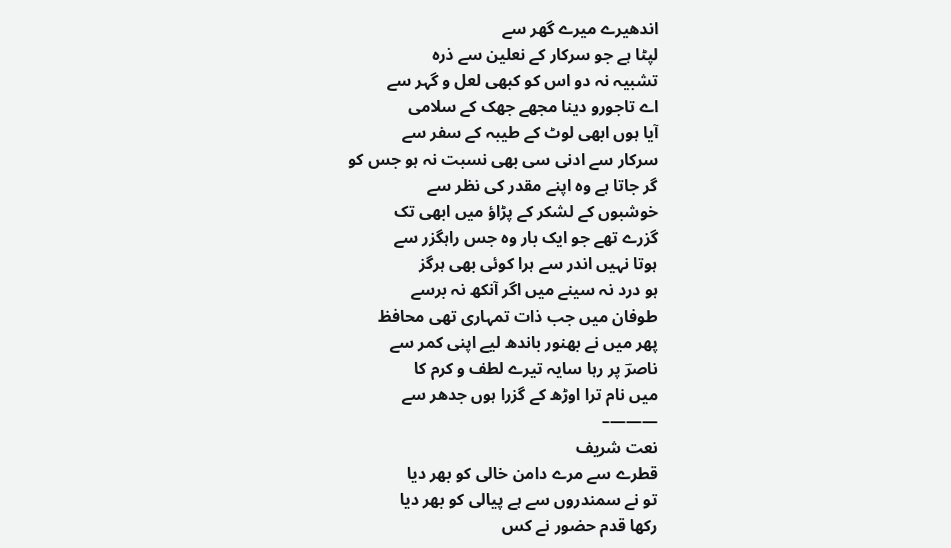اندھیرے میرے گھر سے
لپٹا ہے جو سرکار کے نعلین سے ذرہ
تشبیہ نہ دو اس کو کبھی لعل و گہر سے
اے تاجورو دینا مجھے جھک کے سلامی
آیا ہوں ابھی لوٹ کے طیبہ کے سفر سے
سرکار سے ادنی سی بھی نسبت نہ ہو جس کو
گر جاتا ہے وہ اپنے مقدر کی نظر سے
خوشبوں کے لشکر کے پڑاؤ میں ابھی تک
گزرے تھے جو ایک بار وہ جس راہگزر سے
ہوتا نہیں اندر سے ہرا کوئی بھی ہرگز
ہو درد نہ سینے میں اگر آنکھ نہ برسے
طوفان میں جب ذات تمہاری تھی محافظ
پھر میں نے بھنور باندھ لیے اپنی کمر سے
ناصرؔ پر رہا سایہ تیرے لطف و کرم کا
میں نام ترا اوڑھ کے گزرا ہوں جدھر سے
———–
نعت شریف
قطرے سے مرے دامن خالی کو بھر دیا
تو نے سمندروں سے ہے پیالی کو بھر دیا
رکھا قدم حضور نے کس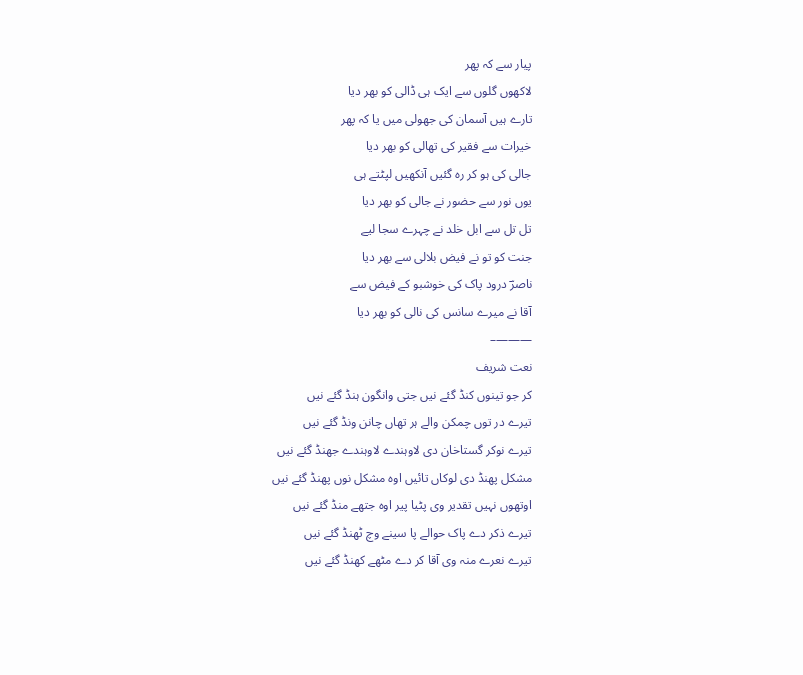پیار سے کہ پھر
لاکھوں گلوں سے ایک ہی ڈالی کو بھر دیا
تارے ہیں آسمان کی جھولی میں یا کہ پھر
خیرات سے فقیر کی تھالی کو بھر دیا
جالی کی ہو کر رہ گئیں آنکھیں لپٹتے ہی
یوں نور سے حضور نے جالی کو بھر دیا
تل تل سے ابل خلد نے چہرے سجا لیے
جنت کو تو نے فیض بلالی سے بھر دیا
ناصرؔ درود پاک کی خوشبو کے فیض سے
آقا نے میرے سانس کی نالی کو بھر دیا
———–
نعت شریف
کر جو تینوں کنڈ گئے نیں جتی وانگون ہنڈ گئے نیں
تیرے در توں چمکن والے ہر تھاں چانن ونڈ گئے نیں
تیرے نوکر گستاخان دی لاوہندے لاوہندے جھنڈ گئے نیں
مشکل پھنڈ دی لوکاں تائیں اوہ مشکل نوں پھنڈ گئے نیں
اوتھوں نہیں تقدیر وی پٹیا پیر اوہ جتھے منڈ گئے نیں
تیرے ذکر دے پاک حوالے پا سینے وچ ٹھنڈ گئے نیں
تیرے نعرے منہ وی آقا کر دے مٹھے کھنڈ گئے نیں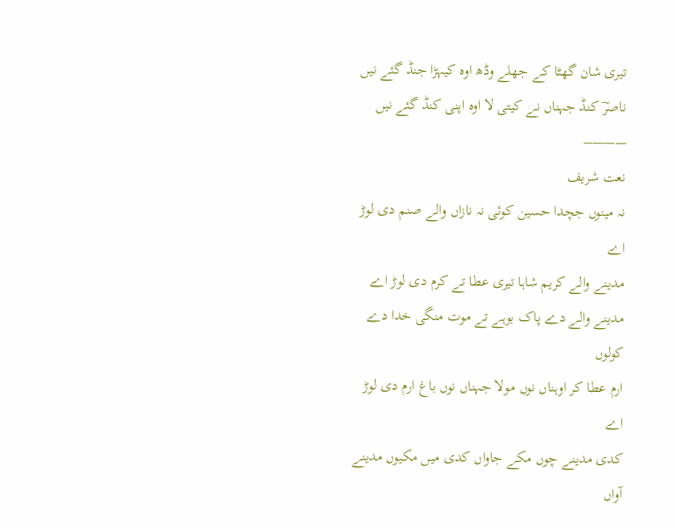تیری شان گھٹا کے جھلے وڈھ اوہ کیہڑا جنڈ گئے نیں
ناصرؔ كنڈ جہناں نے کیتی لا اوہ اپنی کنڈ گئے نیں
———–
نعت شریف
نہ مینوں جچدا حسین کوئی نہ نازاں والے صنم دی لوڑ اے
مدینے والے کریم شاہا تیری عطا تے کرم دی لوڑ اے
مدینے والے دے پاک بوہے تے موت منگی خدا دے کولوں
ارم عطا کر اوہناں نوں مولا جہناں نوں باغ ارم دی لوڑ اے
کدی مدینے چوں مکے جاواں کدی میں مکیوں مدینے آواں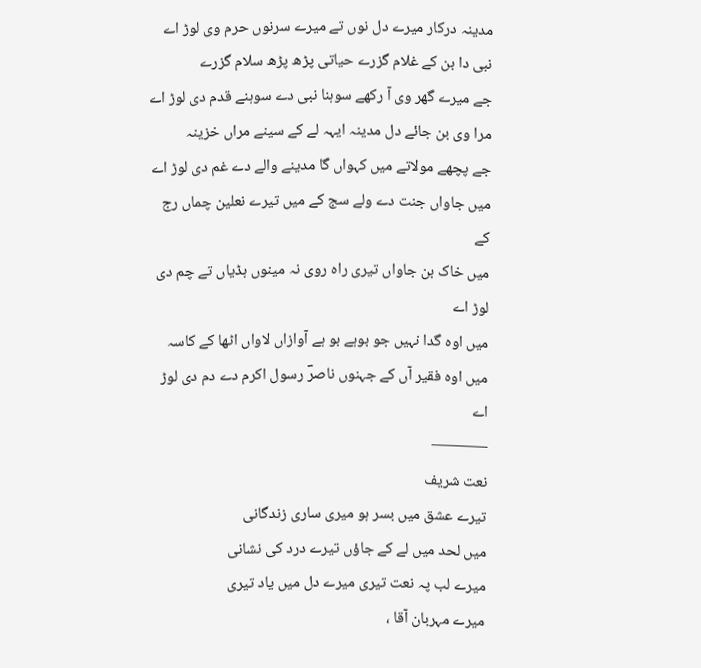مدینہ درکار میرے دل نوں تے میرے سرنوں حرم وی لوڑ اے
نبی دا بن کے غلام گزرے حیاتی پڑھ پڑھ سلام گزرے
جے میرے گھر وی آ رکھے سوہنا نبی دے سوہنے قدم دی لوڑ اے
مرا وی بن جائے دل مدینہ ایہہ لے کے سینے مراں خزینہ
جے پچھے مولاتے میں کہواں گا مدینے والے دے غم دی لوڑ اے
میں جاواں جنت دے ولے سج کے میں تیرے نعلین چماں رج کے
میں خاک بن جاواں تیری راہ روی نہ مینوں ہڈیاں تے چم دی لوڑ اے
میں اوہ گدا نہیں جو بوہے بو ہے آوازاں لاواں اٹھا کے کاسہ
میں اوہ فقیر آں کے جہنوں ناصرؔ رسول اکرم دے دم دی لوڑ اے
———–
نعت شریف
تیرے عشق میں بسر ہو میری ساری زندگانی
میں لحد میں لے کے جاؤں تیرے درد کی نشانی
میرے لب پہ نعت تیری میرے دل میں یاد تیری
میرے مہربان آقا ،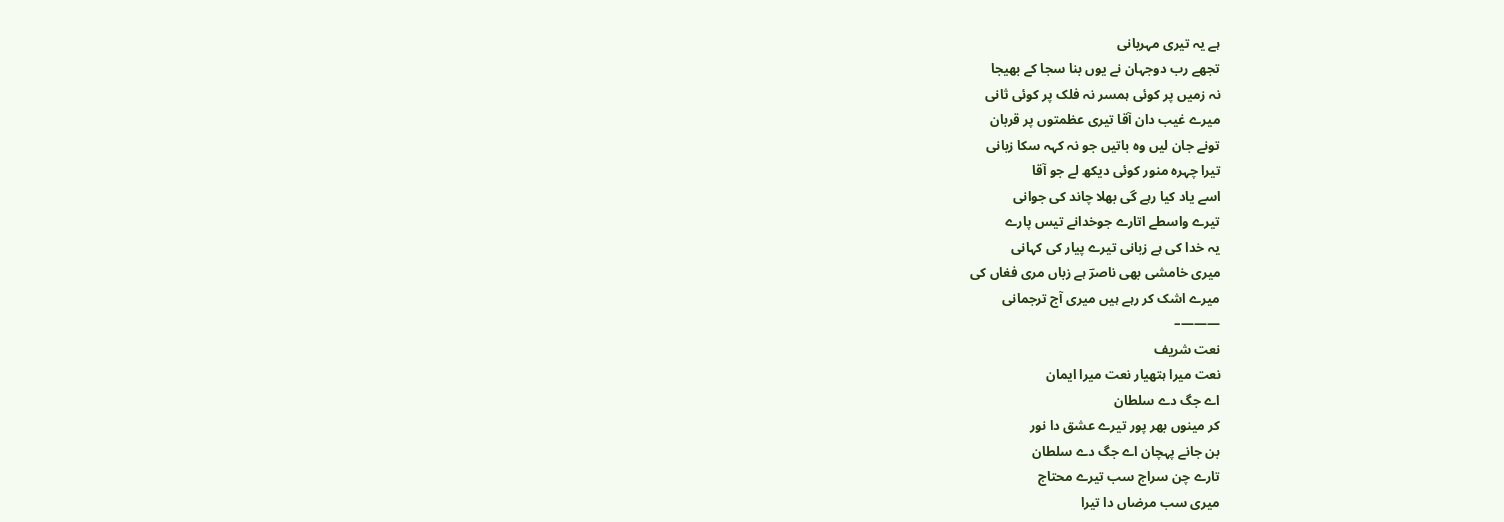ہے یہ تیری مہربانی
تجھے رب دوجہان نے یوں بنا سجا کے بھیجا
نہ زمیں پر کوئی ہمسر نہ فلک پر کوئی ثانی
میرے غیب دان آقا تیری عظمتوں پر قربان
تونے جان لیں وہ باتیں جو نہ کہہ سکا زبانی
تیرا چہرہ منور کوئی دیکھ لے جو آقا
اسے یاد کیا رہے گی بھلا چاند کی جوانی
تیرے واسطے اتارے جوخدانے تیس پارے
یہ خدا کی ہے زبانی تیرے پیار کی کہانی
میری خامشی بھی ناصرؔ ہے زباں مری فغاں کی
میرے اشک کر رہے ہیں میری آج ترجمانی
———–
نعت شریف
نعت میرا ہتھیار نعت میرا ایمان
اے جگ دے سلطان
کر مینوں بھر پور تیرے عشق دا نور
بن جانے پہچان اے جگ دے سلطان
تارے چن سراج سب تیرے محتاج
میری سب مرضاں دا تیرا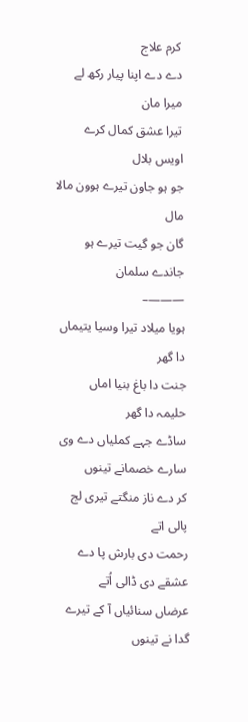کرم علاج
دے دے اپنا پیار رکھ لے میرا مان
تیرا عشق کمال کرے اویس بلال
جو ہو جاون تیرے ہوون مالا مال
گان جو گیت تیرے ہو جاندے سلمان
———–
ہویا میلاد تیرا وسیا یتیماں دا گھر
جنت دا باغ بنیا اماں حلیمہ دا گھر
ساڈے جہے کملیاں دے وی سارے خصمانے تینوں
کر دے ناز منگتے تیری لج پالی اتے
رحمت دی بارش پا دے عشقے دی ڈالی اُتے
عرضاں سنائیاں آ کے تیرے گدا نے تینوں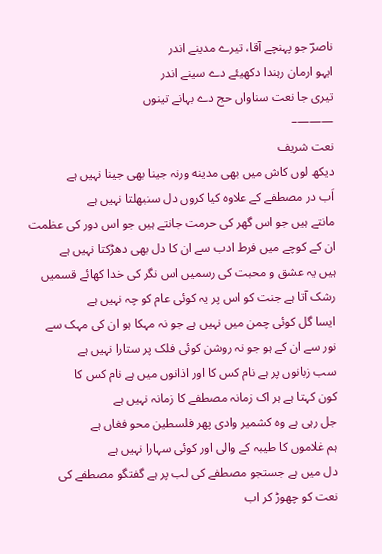ناصرؔ جو پہنچے آقا، تیرے مدینے اندر
ایہو ارمان رہندا دکھیئے دے سینے اندر
تیری جا نعت سناواں حج دے بہانے تینوں
———–
نعت شریف
دیکھ لوں کاش میں بھی مدینه ورنہ جینا بھی جینا نہیں ہے
اَب در مصطفے کے علاوہ کیا کروں دل سنبھلتا نہیں ہے
مانتے ہیں جو اس گھر کی حرمت جانتے ہیں جو اس دور کی عظمت
ان کے کوچے میں فرط ادب سے ان کا دل بھی دھڑکتا نہیں ہے
ہیں یہ عشق و محبت کی رسمیں اس نگر کی خدا کھائے قسمیں
رشک آتا ہے جنت کو اس پر یہ کوئی عام کو چہ نہیں ہے
ایسا گل کوئی چمن میں نہیں ہے جو نہ مہکا ہو ان کی مہک سے
نور سے ان کے ہو جو نہ روشن کوئی فلک پر ستارا نہیں ہے
سب زبانوں پر ہے نام کس کا اور اذانوں میں ہے نام کس کا
کون کہتا ہے ہر اک زمانہ مصطفے کا زمانہ نہیں ہے
جل رہی ہے وہ کشمیر وادی پھر فلسطین محو فغاں ہے
ہم غلاموں کا طیبہ کے والی اور کوئی سہارا نہیں ہے
دل میں ہے جستجو مصطفے کی لب پر ہے گفتگو مصطفے کی
نعت کو چھوڑ کر اب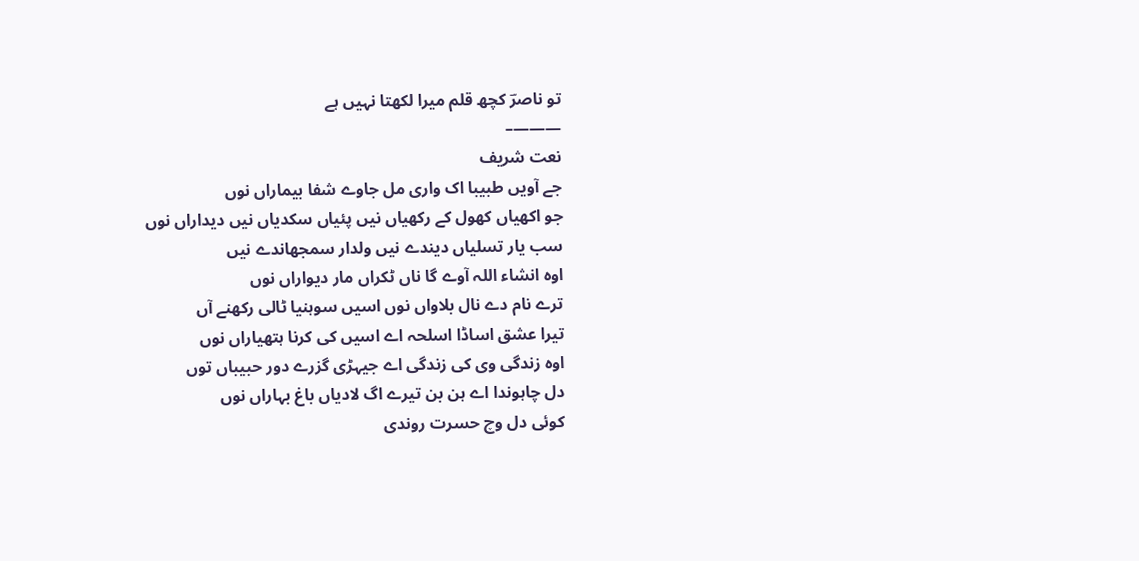تو ناصرؔ کچھ قلم میرا لکھتا نہیں ہے
———–
نعت شریف
جے آویں طبیبا اک واری مل جاوے شفا بیماراں نوں
جو اکھیاں کھول کے رکھیاں نیں پئیاں سکدیاں نیں دیداراں نوں
سب یار تسلیاں دیندے نیں ولدار سمجھاندے نیں
اوہ انشاء اللہ آوے گا ناں ٹکراں مار دیواراں نوں
ترے نام دے نال بلاواں نوں اسیں سوہنیا ٹالی رکھنے آں
تیرا عشق اساڈا اسلحہ اے اسیں کی کرنا ہتھیاراں نوں
اوہ زندگی وی کی زندگی اے جیہڑی گزرے دور حبیباں توں
دل چاہوندا اے ہن بن تیرے اگ لادیاں باغ بہاراں نوں
کوئی دل وچ حسرت روندی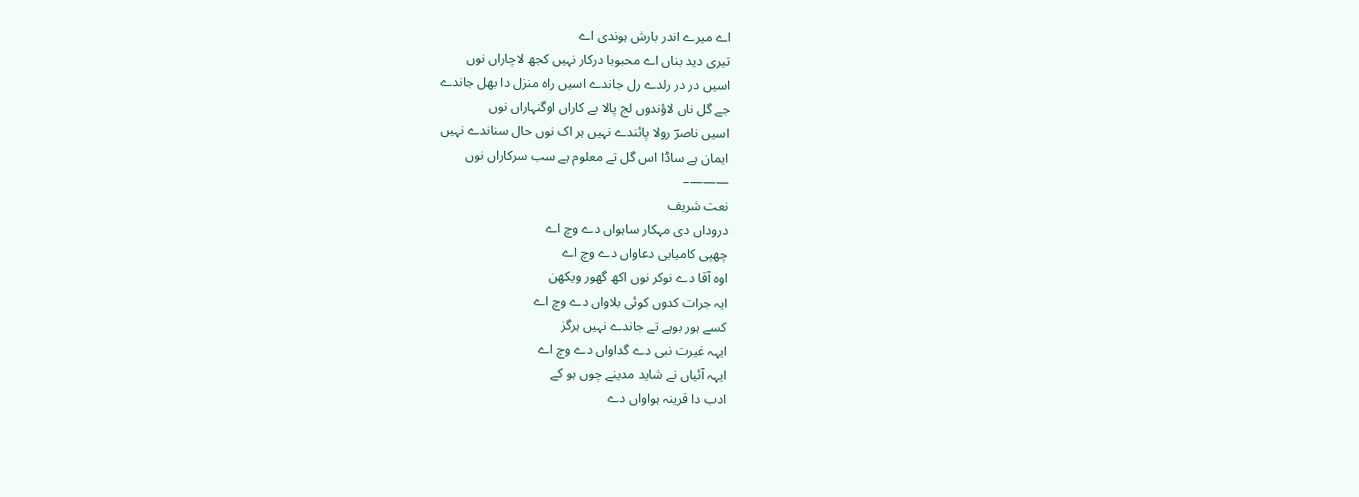اے میرے اندر بارش ہوندی اے
تیری دید بناں اے محبوبا درکار نہیں کجھ لاچاراں نوں
اسیں در در رلدے رل جاندے اسیں راہ منزل دا بھل جاندے
جے گل ناں لاؤندوں لج پالا بے کاراں اوگنہاراں نوں
اسیں ناصرؔ رولا پائندے نہیں ہر اک نوں حال سناندے نہیں
ایمان ہے ساڈا اس گل تے معلوم ہے سب سرکاراں نوں
———–
نعت شریف
دروداں دی مہکار ساہواں دے وچ اے
چھپی کامیابی دعاواں دے وچ اے
اوہ آقا دے نوکر نوں اکھ گھور ویکھن
ایہ جرات کدوں کوئی بلاواں دے وچ اے
کسے ہور بوہے تے جاندے نہیں ہرگز
ایہہ غیرت نبی دے گداواں دے وچ اے
ایہہ آئیاں نے شاید مدینے چوں ہو کے
ادب دا قرینہ ہواواں دے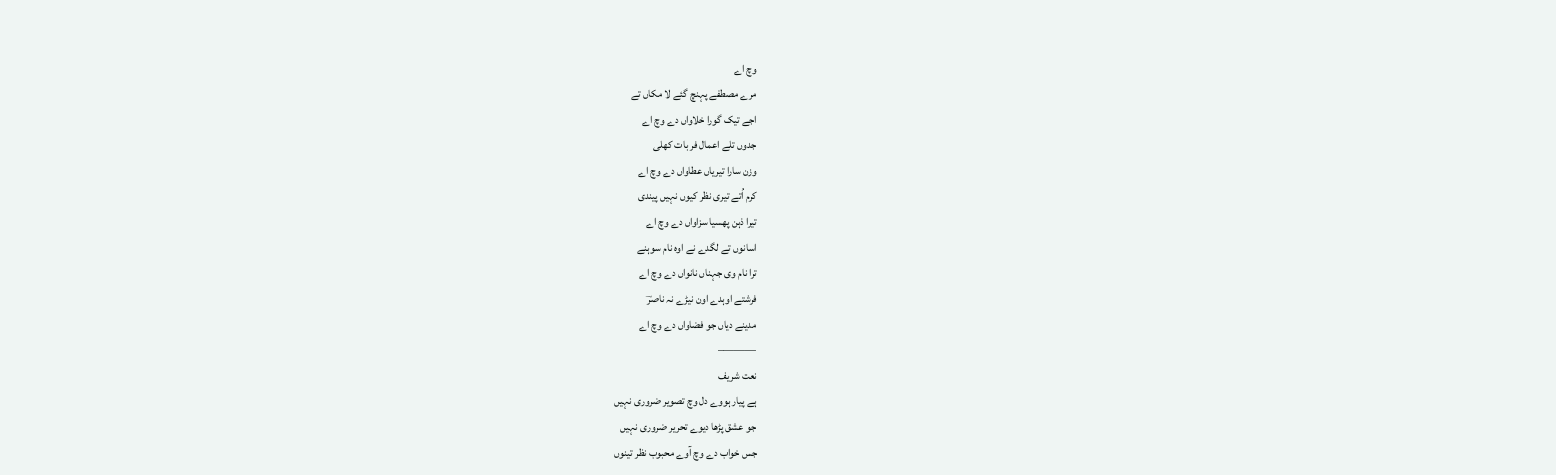وچ اے
مرے مصطفے پہنچ گئے لا مکاں تے
اجے تیک گورا خلاواں دے وچ اے
جدوں تلے اعمال فر بات کھلی
وزن سارا تیریاں عطاواں دے وچ اے
کرم اُتے تیری نظر کیوں نہیں پیندی
تیرا ذہن پھسیا سزاواں دے وچ اے
اسانوں تے لگدے نے اوہ نام سوہنے
ترا نام وی جہناں نانواں دے وچ اے
فرشتے اوہدے اون نیڑے نہ ناصرؔ
مدینے دیاں جو فضاواں دے وچ اے
———–
نعت شریف
ہے پیار ہووے دل وچ تصویر ضروری نہیں
جو عشق پڑھا دیوے تحریر ضروری نہیں
جس خواب دے وچ آوے محبوب نظر تینوں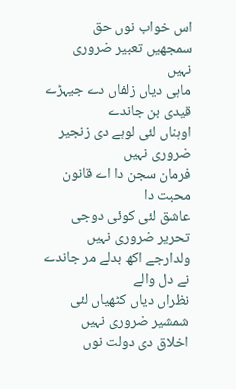اس خواب نوں حق سمجھیں تعبیر ضروری نہیں
ماہی دیاں زلفاں دے جیہڑے قیدی بن جاندے
اوہناں لئی لوہے دی زنجیر ضروری نہیں
فرمان سجن دا اے قانون محبت دا
عاشق لئی کوئی دوجی تحریر ضروری نہیں
ولدارجے اکھ بدلے مر جاندے نے دل والے
نظراں دیاں کٹھیاں لئی شمشیر ضروری نہیں
اخلاق دی دولت نوں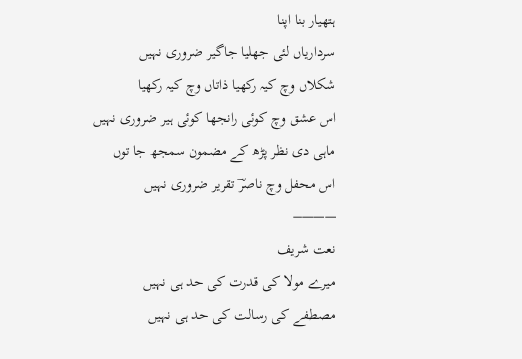ہتھیار بنا اپنا
سرداریاں لئی جھلیا جاگیر ضروری نہیں
شکلاں وچ کیہ رکھیا ذاتاں وچ کیہ رکھیا
اس عشق وچ کوئی رانجھا کوئی ہیر ضروری نہیں
ماہی دی نظر پڑھ کے مضمون سمجھ جا توں
اس محفل وچ ناصرؔ تقریر ضروری نہیں
———–
نعت شریف
میرے مولا کی قدرت کی حد ہی نہیں
مصطفے کی رسالت کی حد ہی نہیں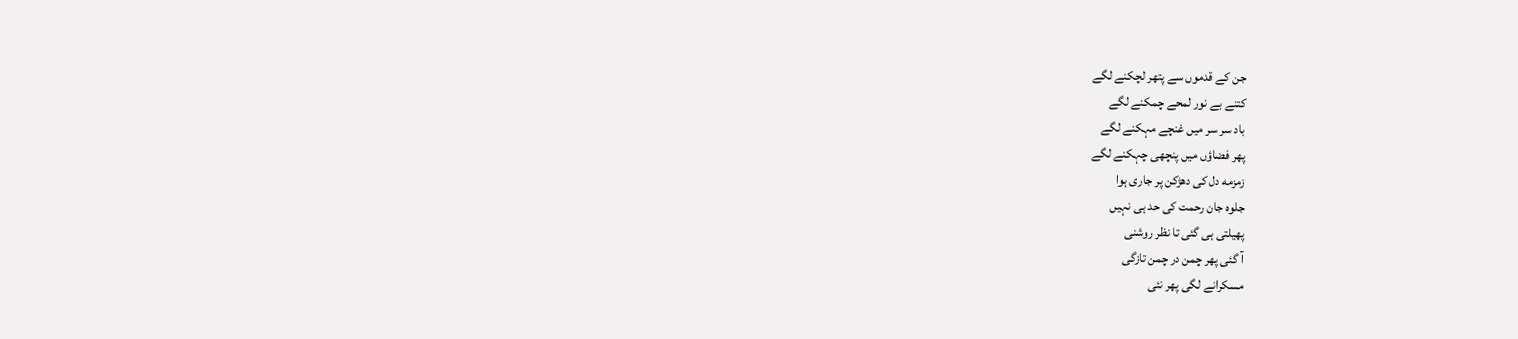جن کے قدموں سے پتھر لچکنے لگے
کتنے بے نور لمحے چمکنے لگے
باد سر سر میں غنچے مہکنے لگے
پھر فضاؤں میں پنچھی چہکنے لگے
زمزمه دل کی دھڑکن پر جاری ہوا
جلوہ جان رحمت کی حد ہی نہیں
پھیلتی ہی گئی تا نظر روشنی
آ گئی پھر چمن در چمن تازگی
مسکرانے لگی پھر نئی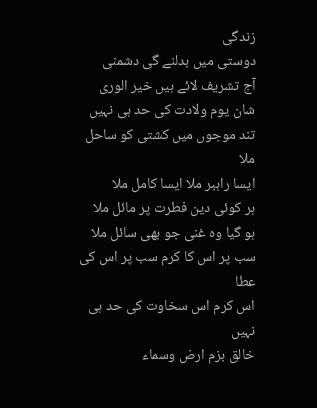زندگی
دوستی میں بدلنے گی دشمنی
آج تشریف لائے ہیں خیر الوری
شان یوم ولادت کی حد ہی نہیں
تند موجوں میں کشتی کو ساحل ملا
ایسا راہبر ملا ایسا کامل ملا
ہر کوئی دین فطرت پر مائل ملا
ہو گیا وہ غنی جو بھی سائل ملا
سب پر اس کا کرم سب پر اس کی عطا
اس کرم اس سخاوت کی حد ہی نہیں
خالق بزم ارض وسماء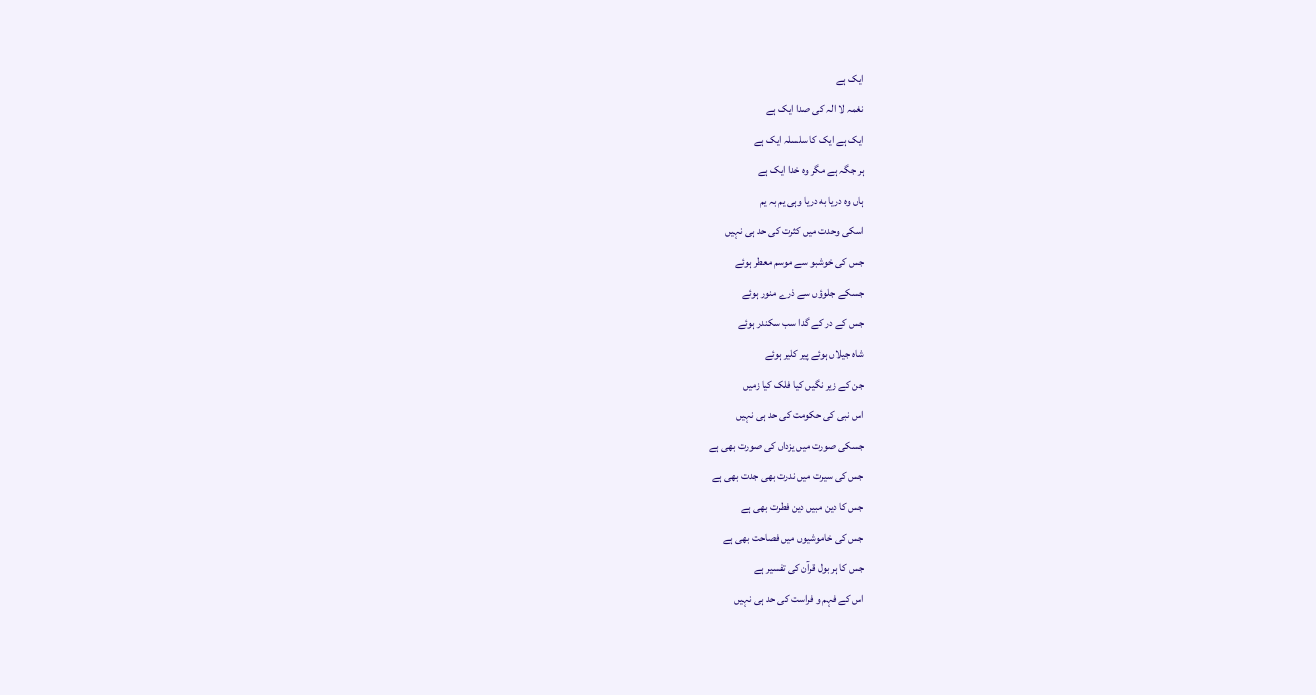ایک ہے
نغمہ لا الہ کی صدا ایک ہے
ایک ہے ایک کا سلسلہ ایک ہے
ہر جگہ ہے مگر وہ خدا ایک ہے
ہاں وہ دریا به دریا وہی یم بہ یم
اسکی وحدت میں کثرت کی حد ہی نہیں
جس کی خوشبو سے موسم معطر ہوئے
جسکے جلوؤں سے ذرے منور ہوئے
جس کے در کے گدا سب سکندر ہوئے
شاہ جیلاں ہوئے پیر کلیر ہوئے
جن کے زیر نگیں کیا فلک کیا زمیں
اس نبی کی حکومت کی حد ہی نہیں
جسکی صورت میں یزداں کی صورت بھی ہے
جس کی سیرت میں ندرت بھی جدت بھی ہے
جس کا دین مبیں دین فطرت بھی ہے
جس کی خاموشیوں میں فصاحت بھی ہے
جس کا ہر بول قرآن کی تفسیر ہے
اس کے فہم و فراست کی حد ہی نہیں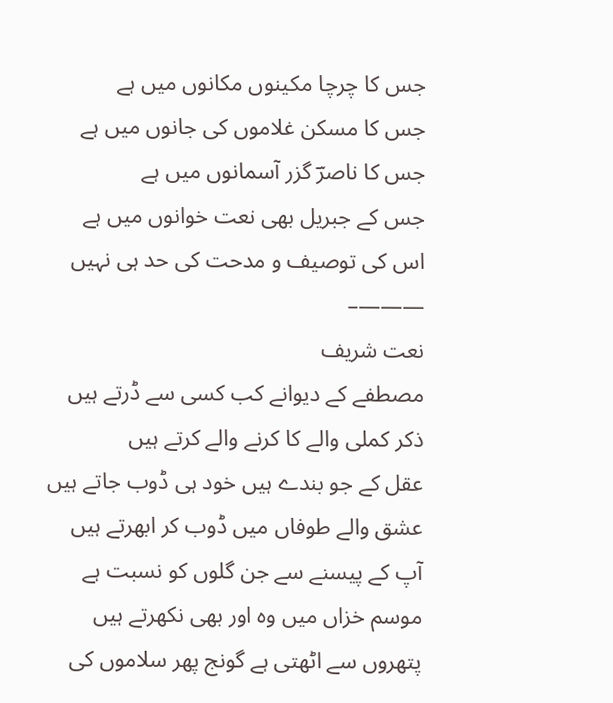جس کا چرچا مکینوں مکانوں میں ہے
جس کا مسکن غلاموں کی جانوں میں ہے
جس کا ناصرؔ گزر آسمانوں میں ہے
جس کے جبریل بھی نعت خوانوں میں ہے
اس کی توصیف و مدحت کی حد ہی نہیں
———–
نعت شریف
مصطفے کے دیوانے کب کسی سے ڈرتے ہیں
ذکر کملی والے کا کرنے والے کرتے ہیں
عقل کے جو بندے ہیں خود ہی ڈوب جاتے ہیں
عشق والے طوفاں میں ڈوب کر ابھرتے ہیں
آپ کے پیسنے سے جن گلوں کو نسبت ہے
موسم خزاں میں وہ اور بھی نکھرتے ہیں
پتھروں سے اٹھتی ہے گونج پھر سلاموں کی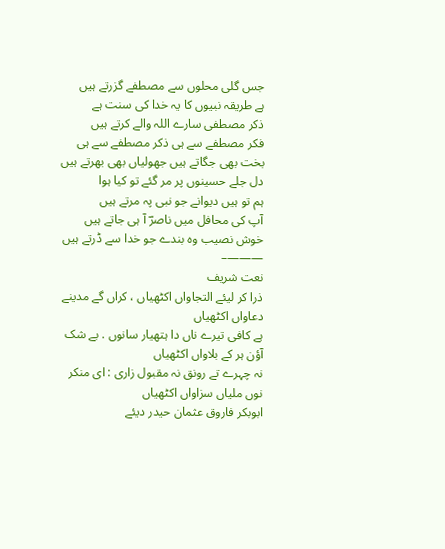جس گلی محلوں سے مصطفے گزرتے ہیں
ہے طریقہ نبیوں کا یہ خدا کی سنت ہے
ذکر مصطفی سارے اللہ والے کرتے ہیں
فکر مصطفے سے ہی ذکر مصطفے سے ہی
بخت بھی جگاتے ہیں جھولیاں بھی بھرتے ہیں
دل جلے حسینوں پر مر گئے تو کیا ہوا
ہم تو ہیں دیوانے جو نبی پہ مرتے ہیں
آپ کی محافل میں ناصرؔ آ ہی جاتے ہیں
خوش نصیب وہ بندے جو خدا سے ڈرتے ہیں
———–
نعت شریف
ذرا کر لیئے التجاواں اکٹھیاں ، کراں گے مدینے دعاواں اکٹھیاں
ہے کافی تیرے ناں دا ہتھیار سانوں . بے شک آؤن ہر کے بلاواں اکٹھیاں
نہ چہرے تے رونق نہ مقبول زاری : ای منکر نوں ملیاں سزاواں اکٹھیاں
ابوبکر فاروق عثمان حیدر دیئے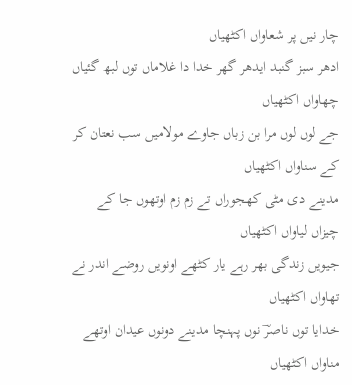چار نیں پر شعاواں اکٹھیاں
ادھر سبز گنبد ایدھر گھر خدا دا غلاماں توں لبھ گئیاں چھاواں اکٹھیاں
جے لوں لوں مرا بن زباں جاوے مولامیں سب نعتان کر کے سناواں اکٹھیاں
مدینے دی مٹی کھجوراں تے زم زم اوتھوں جا کے چیزاں لیاواں اکٹھیاں
جیویں زندگی بھر رہے یار کٹھے اونویں روضے اندر نے تھاواں اکٹھیاں
خدایا توں ناصرؔ نوں پہنچا مدینے دونوں عیدان اوتھے مناواں اکٹھیاں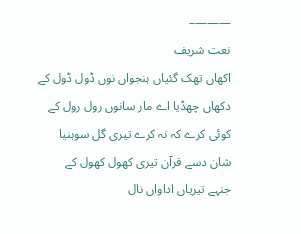———–
نعت شریف
اکھاں تھک گئیاں ہنجواں نوں ڈول ڈول کے
دکھاں چھڈیا اے مار سانوں رول رول کے
کوئی کرے کہ نہ کرے تیری گل سوہنیا
شان دسے قرآن تیری کھول کھول کے
جنہے تیریاں اداواں نال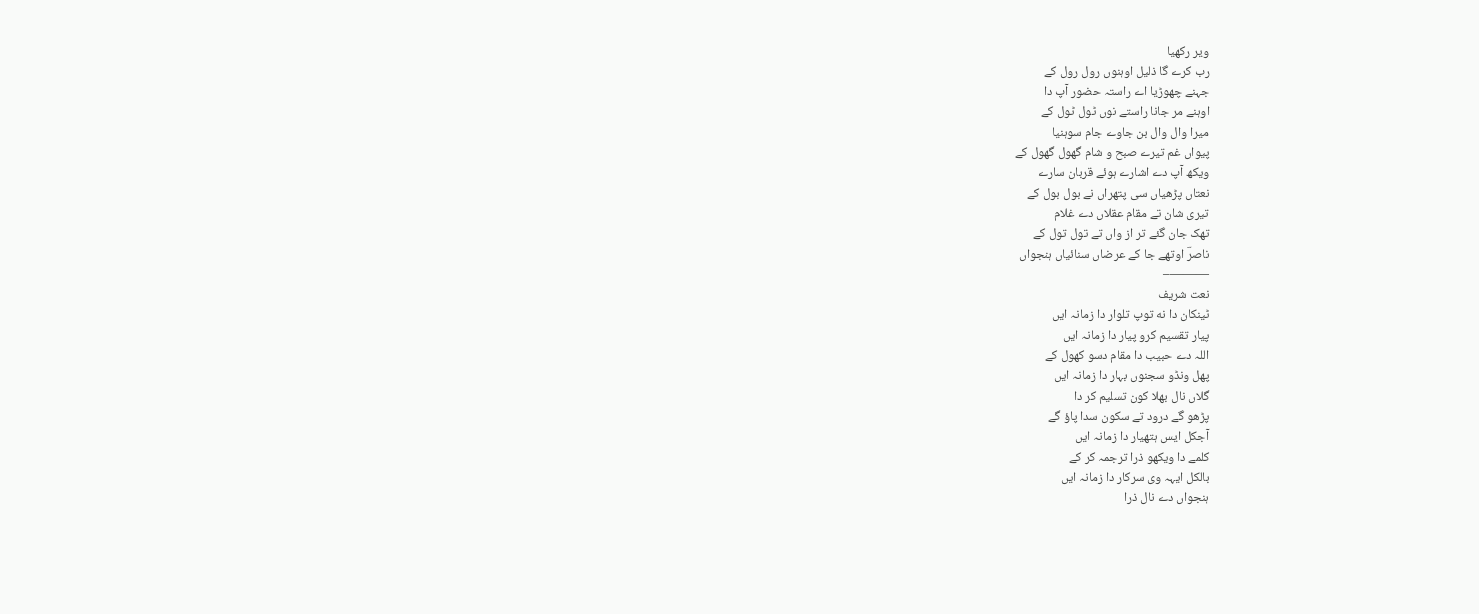ویر رکھیا
رب کرے گا ذلیل اوہنوں رول رول کے
جہنے چھوڑیا اے راستہ حضور آپ دا
اوہنے مر جانا راستے نوں ٹول ٹول کے
میرا وال وال بن جاوے جام سوہنیا
پیواں غم تیرے صبح و شام گھول گھول کے
ویکھ آپ دے اشارے ہوئے قربان سارے
نعتاں پڑھیاں سی پتھراں نے بول بول کے
تیری شان تے مقام عقلاں دے غلام
تھک جان گئے تر از واں تے تول تول کے
ناصرؔ اوتھے جا کے عرضاں سنائیاں ہنجواں
———–
نعت شریف
ٹینکان دا نه توپ تلوار دا زمانہ ایں
پیار تقسیم کرو پیار دا زمانہ ایں
اللہ دے حبیب دا مقام دسو کھول کے
پھل ونڈو سجنوں بہار دا زمانہ ایں
گلاں نال بھلا کون تسلیم کر دا
پڑھو گے درود تے سکون سدا پاؤ گے
آجکل ایس ہتھیار دا زمانہ ایں
کلمے دا ویکھو ذرا ترجمہ کر کے
بالکل ایہہ وی سرکار دا زمانہ ایں
ہنجواں دے نال ذرا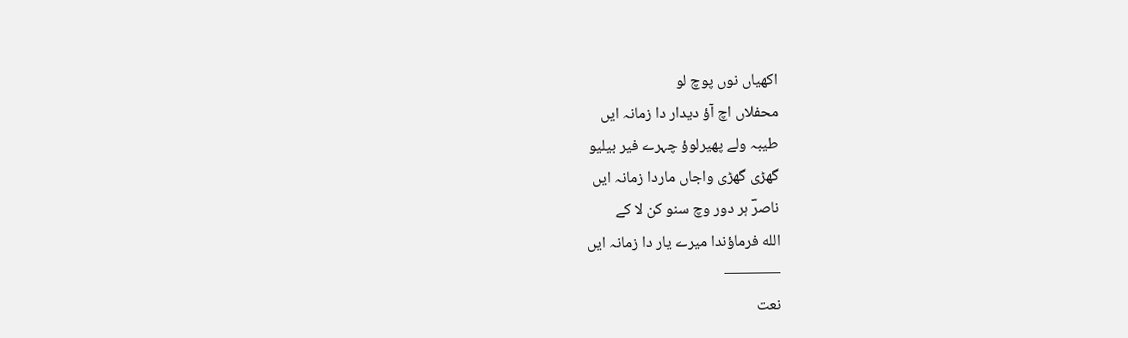اکھیاں نوں پوچ لو
محفلاں اچ آؤ دیدار دا زمانہ ایں
طیبہ ولے پھیرلوؤ چہرے فیر بیلیو
گھڑی گھڑی واجاں ماردا زمانہ ایں
ناصرؔ ہر دور وچ سنو کن لا کے
الله فرماؤندا میرے یار دا زمانہ ایں
———–
نعت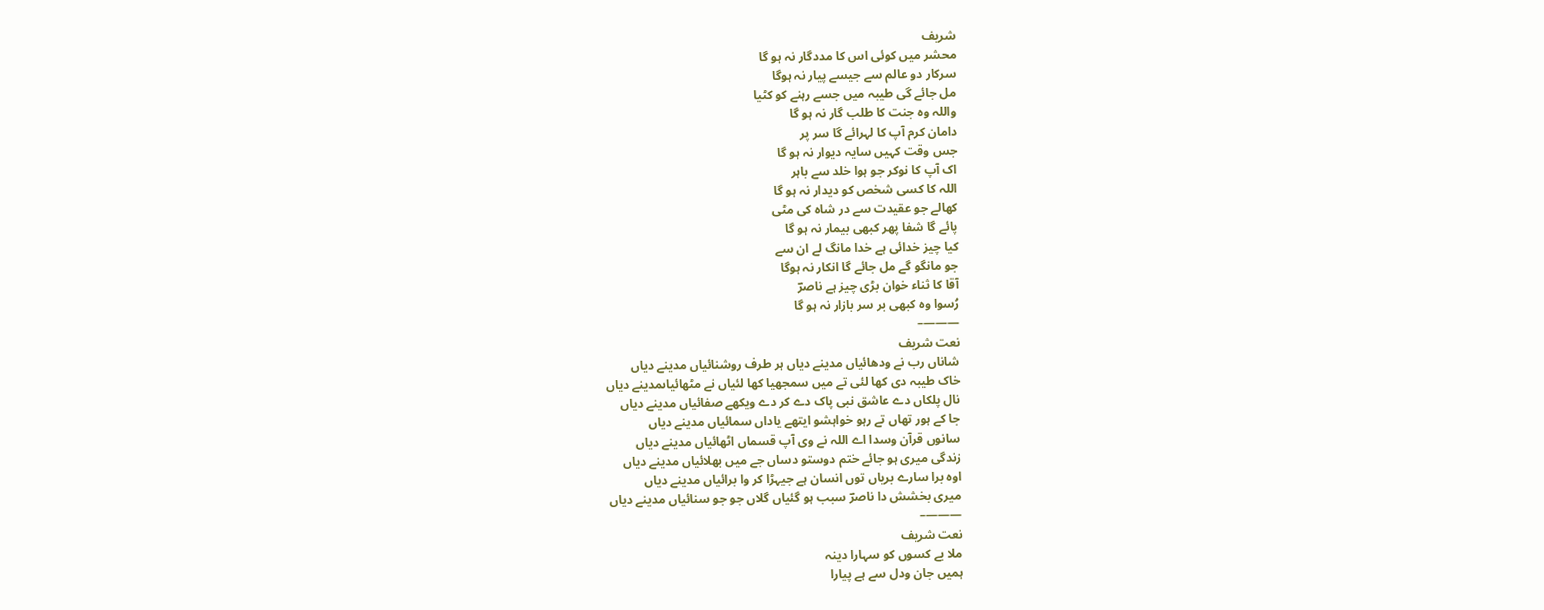شریف
محشر میں کوئی اس کا مددگار نہ ہو گا
سرکار دو عالم سے جیسے پیار نہ ہوگا
مل جائے گی طیبہ میں جسے رہنے کو کٹیا
واللہ وہ جنت کا طلب گار نہ ہو گا
دامان کرم آپ کا لہرائے گا سر پر
جس وقت کہیں سایہ دیوار نہ ہو گا
اک آپ کا نوکر جو ہوا خلد سے باہر
اللہ کا کسی شخص کو دیدار نہ ہو گا
کھالے جو عقیدت سے در شاہ کی مٹی
پائے گا شفا پھر کبھی بیمار نہ ہو گا
کیا چیز خدائی ہے خدا مانگ لے ان سے
جو مانگو گے مل جائے گا انکار نہ ہوگا
آقا کا ثناء خوان بڑی چیز ہے ناصرؔ
رُسوا وہ کبھی بر سر بازار نہ ہو گا
———–
نعت شریف
شاناں رب نے ودھائیاں مدینے دیاں ہر طرف روشنائیاں مدینے دیاں
خاک طیبہ دی کھا لئی تے میں سمجھيا کھا لئیاں نے مٹھائیاںمدینے دیاں
نال پلکاں دے عاشق نبی پاک دے کر دے ویکھے صفائیاں مدینے دیاں
جا کے ہور تھاں تے رہو خواہشو ایتھے یاداں سمائیاں مدینے دیاں
سانوں قرآن وسدا اے اللہ نے وی آپ قسماں اٹھائیاں مدینے دیاں
زندگی میری ہو جائے ختم دوستو دساں جے میں بھلائیاں مدینے دیاں
اوہ برا سارے بریاں توں انسان ہے جیہڑا کر وا برائیاں مدینے دیاں
میری بخشش دا ناصرؔ سبب ہو گئیاں گلاں جو جو سنائیاں مدینے دیاں
———–
نعت شریف
ملا بے کسوں کو سہارا دینہ
ہمیں جان ودل سے ہے پیارا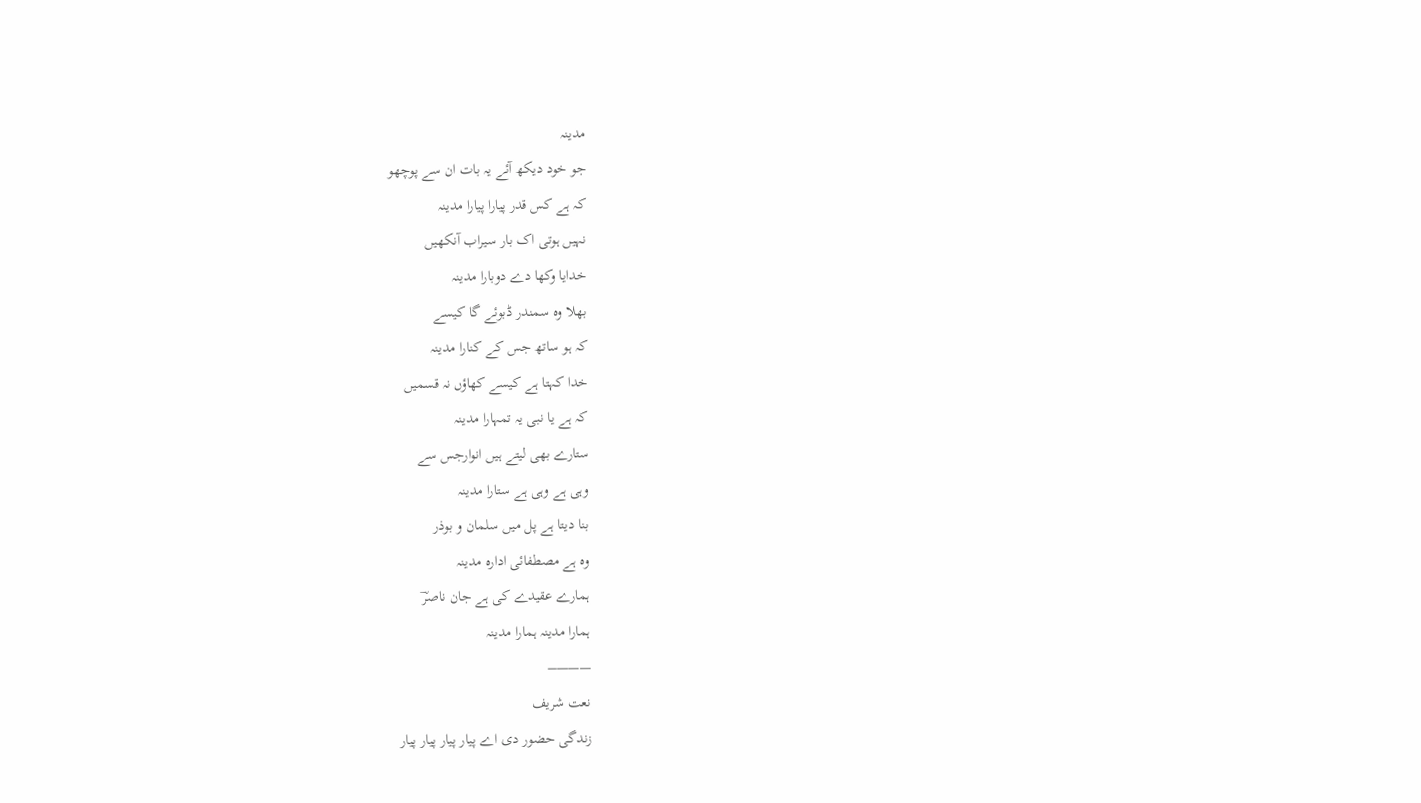مدینہ
جو خود دیکھ آئے یہ بات ان سے پوچھو
کہ ہے کس قدر پیارا پیارا مدینہ
نہیں ہوتی اک بار سیراب آنکھیں
خدایا وکھا دے دوبارا مدینہ
بھلا وہ سمندر ڈبوئے گا کیسے
کہ ہو ساتھ جس کے کنارا مدینہ
خدا کہتا ہے کیسے کھاؤں نہ قسمیں
کہ ہے یا نبی یہ تمہارا مدینہ
ستارے بھی لیتے ہیں انوارجس سے
وہی ہے وہی ہے ستارا مدینہ
بنا دیتا ہے پل میں سلمان و بوذر
وہ ہے مصطفائی اداره مدینہ
ہمارے عقیدے کی ہے جان ناصرؔ
ہمارا مدینہ ہمارا مدینہ
———–
نعت شریف
زندگی حضور دی اے پیار پیار پیار پیار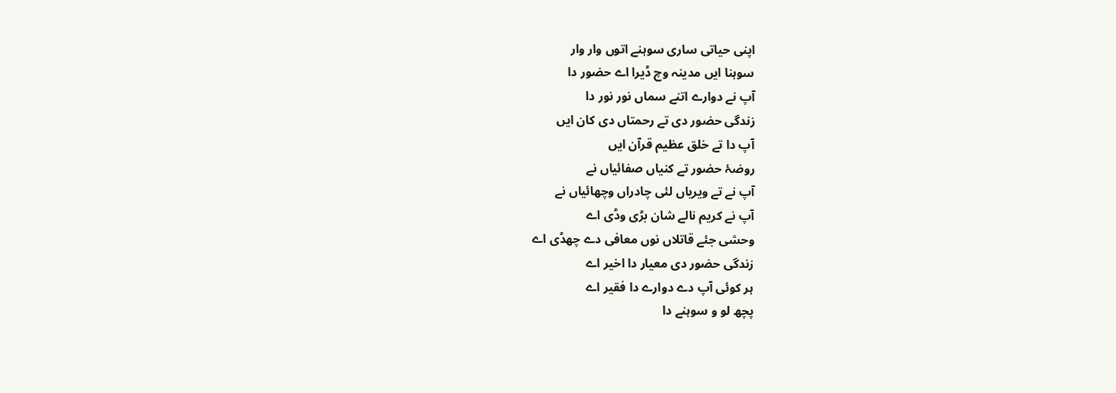اپنی حیاتی ساری سوہنے اتوں وار وار
سوہنا ایں مدینہ وچ ڈیرا اے حضور دا
آپ نے دوارے اتنے سماں نور نور دا
زندگی حضور دی تے رحمتاں دی کان ایں
آپ دا تے خلق عظیم قرآن ایں
روضۂ حضور تے کنیاں صفائیاں نے
آپ نے تے ویریاں لئی چادراں وچھائیاں نے
آپ نے کریم نالے شان بڑی وڈی اے
وحشی جئے قاتلاں نوں معافی دے چھڈی اے
زندگی حضور دی معیار دا اخیر اے
ہر کوئی آپ دے دوارے دا فقیر اے
پچھ لو و سوہنے دا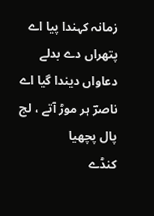زمانہ کہندا پیا اے
پتھراں دے بدلے دعاواں دیندا گیا اے
ناصرؔ ہر موڑ آتے ، لج پال پچھیا
کنڈے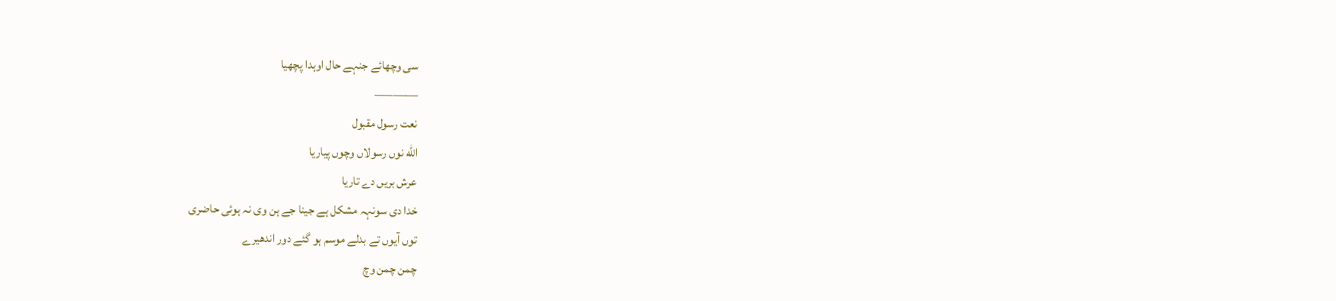سی وچھائے جنہے حال اوہدا پچھیا
———–
نعت رسول مقبول
الله نوں رسولاں وچوں پیاریا
عرش بریں دے تاریا
خدا دی سونہہ مشکل ہے جینا جے ہن وی نہ ہوئی حاضری
توں آیوں تے بدلے موسم ہو گئے دور اندھیرے
چمن چمن وچ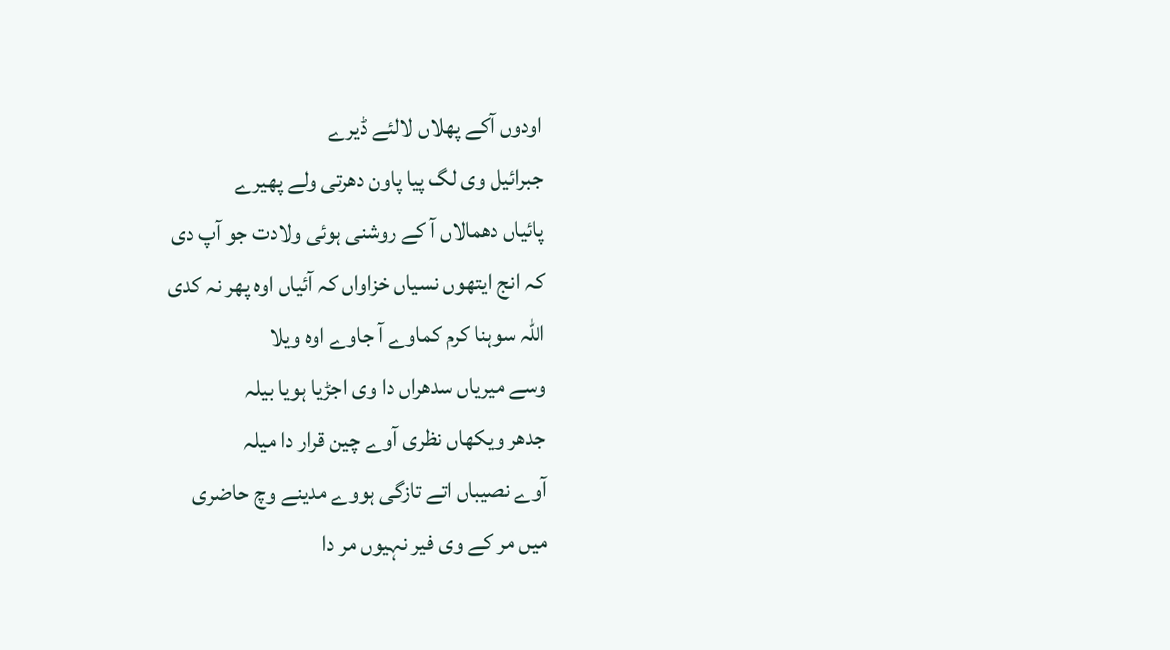اودوں آکے پھلاں لالئے ڈیرے
جبرائیل وی لگ پیا پاون دھرتی ولے پھیرے
پائیاں دھمالاں آ کے روشنی ہوئی ولادت جو آپ دی
کہ انج ایتھوں نسیاں خزاواں کہ آئیاں اوہ پھر نہ کدی
اللہ سوہنا کرم کماوے آ جاوے اوہ ویلا
وسے میریاں سدھراں دا وی اجڑیا ہویا بیلہ
جدھر ویکھاں نظری آوے چین قرار دا میلہ
آوے نصیباں اتے تازگی ہووے مدینے وچ حاضری
میں مر کے وی فیر نہیوں مر دا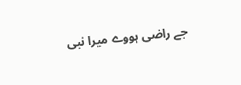جے راضی ہووے میرا نبی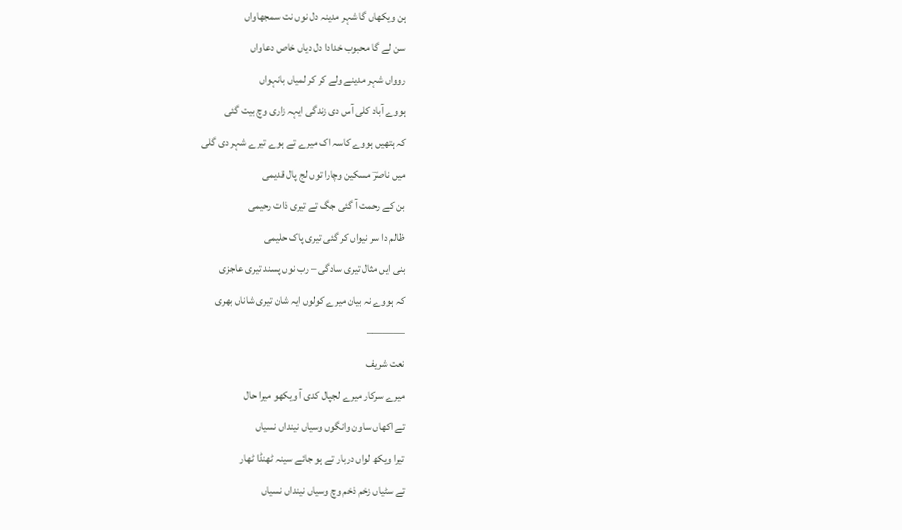ہن ویکھاں گا شہر مدینہ دل نوں نت سمجھاواں
سن لے گا محبوب خدادا دل دیاں خاص دعاواں
روواں شہر مدینے ولے کر کر لمیاں بانہواں
ہووے آباد کلی آس دی زندگی ایہہ زاری وچ بیت گئی
کہ ہتھیں ہووے کاسہ اک میرے تے ہوے تیرے شہر دی گلی
میں ناصرؔ مسکین وچارا توں لج پال قدیمی
بن کے رحمت آ گئی جگ تے تیری ذات رحیمی
ظالم دا سر نیواں کر گئی تیری پاک حلیمی
بنی ایں مثال تیری سادگی – رب نوں پسند تیری عاجزی
کہ ہووے نہ بیان میرے کولوں ایہ شان تیری شاناں بھری
———–
نعت شریف
میرے سرکار میرے لجپال کدی آ ویکھو میرا حال
تے اکھاں ساون وانگوں وسیاں نینداں نسیاں
تیرا ویکھ لواں دربار تے ہو جائے سینہ ٹھنڈا ٹھار
تے سٹیاں زخم ذخم وچ وسیاں نینداں نسیاں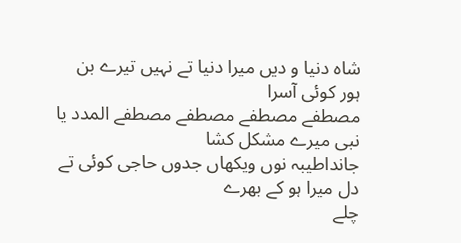شاہ دنیا و دیں میرا دنیا تے نہیں تیرے بن ہور کوئی آسرا
مصطفے مصطفے مصطفے مصطفے المدد یا نبی میرے مشکل کشا
جانداطيبہ نوں ویکھاں جدوں حاجی کوئی تے دل میرا ہو کے بھرے
چلے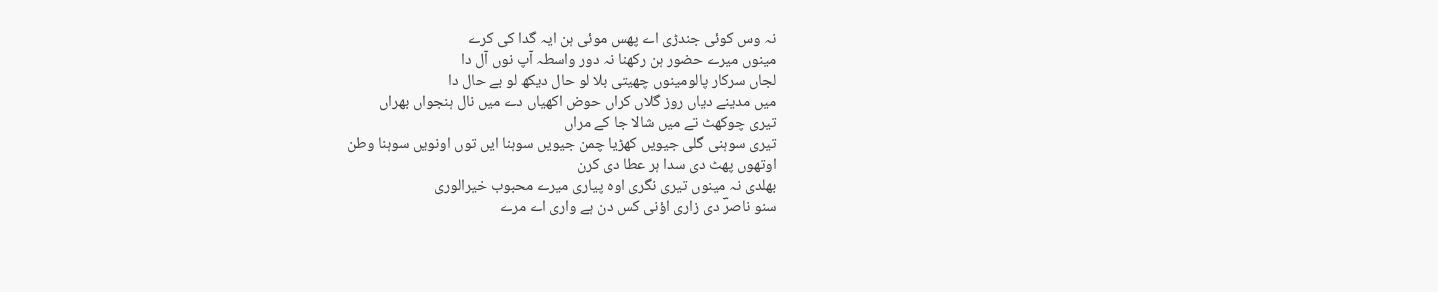نہ وس کوئی جندڑی اے پھس موئی ہن ایہ گدا کی کرے
مینوں میرے حضور ہن رکھنا نہ دور واسطہ آپ نوں آل دا
لجاں سرکار پالومینوں چھیتی بلا لو حال دیکھ لو بے حال دا
میں مدینے دیاں روز گلاں کراں حوض اکھیاں دے میں نال ہنجواں بھراں
تیری چوکھٹ تے میں شالا جا کے مراں
تیری سوہنی گلی جیویں کھڑیا چمن جیویں سوہنا ایں توں اونویں سوہنا وطن
اوتھوں پھٹ دی سدا ہر عطا دی کرن
بھلدی نہ مینوں تیری نگری اوہ پیاری میرے محبوب خیرالوری
سنو ناصرؔ دی زاری اؤنی کس دن ہے واری اے مرے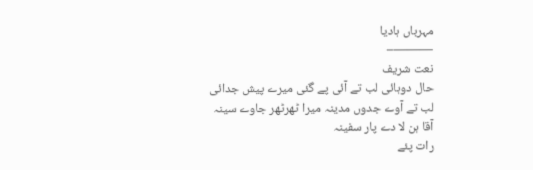مہرباں ہادیا
———–
نعت شریف
حال دوہائی لب تے آئی پے گئی میرے پیش جدائی
لب تے آوے جدوں مدینہ میرا ٹھرٹھر جاوے سینہ
آقا ہن لا دے پار سفینہ
رات پئے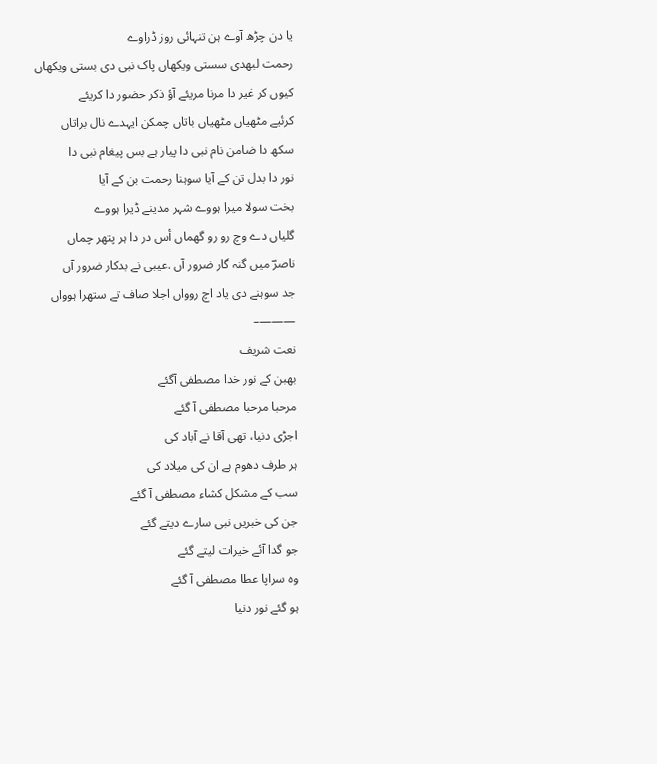یا دن چڑھ آوے ہن تنہائی روز ڈراوے
رحمت لبھدی سستی ویکھاں پاک نبی دی بستی ویکھاں
کیوں کر غیر دا مرنا مریئے آؤ ذکر حضور دا کریئے
کرئیے مٹھیاں مٹھیاں باتاں چمکن ایہدے نال براتاں
سکھ دا ضامن نام نبی دا پیار ہے بس پیغام نبی دا
نور دا بدل تن کے آیا سوہنا رحمت بن کے آیا
بخت سولا میرا ہووے شہر مدینے ڈیرا ہووے
گلیاں دے وچ رو رو گھماں أس در دا ہر پتھر چماں
ناصرؔ میں گنہ گار ضرور آں .عیبی نے بدکار ضرور آں
جد سوہنے دی یاد اچ روواں اجلا صاف تے ستھرا ہوواں
———–
نعت شریف
بهبن کے نور خدا مصطفی آگئے
مرحبا مرحبا مصطفی آ گئے
اجڑی دنیا، تھی آقا نے آباد کی
ہر طرف دھوم ہے ان کی میلاد کی
سب کے مشکل کشاء مصطفی آ گئے
جن کی خبریں نبی سارے دیتے گئے
جو گدا آئے خیرات لیتے گئے
وہ سراپا عطا مصطفی آ گئے
ہو گئے نور دنیا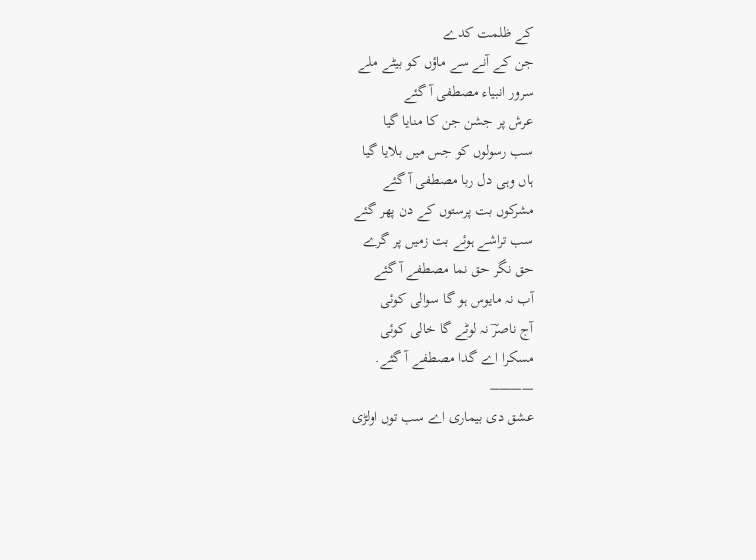کے ظلمت کدے
جن کے آنے سے ماؤں کو بیٹے ملے
سرور انبیاء مصطفی آ گئے
عرش پر جشن جن کا منایا گیا
سب رسولوں کو جس میں بلایا گیا
ہاں وہی دل ربا مصطفی آ گئے
مشرکوں بت پرستوں کے دن پھر گئے
سب تراشے ہوئے بت زمیں پر گرے
حق نگر حق نما مصطفے آ گئے
آب نہ مایوس ہو گا سوالی کوئی
آج ناصرؔ نہ لوٹے گا خالی کوئی
مسکرا اے گدا مصطفے آ گئے.
———–
عشق دی بیماری اے سب توں اولڑی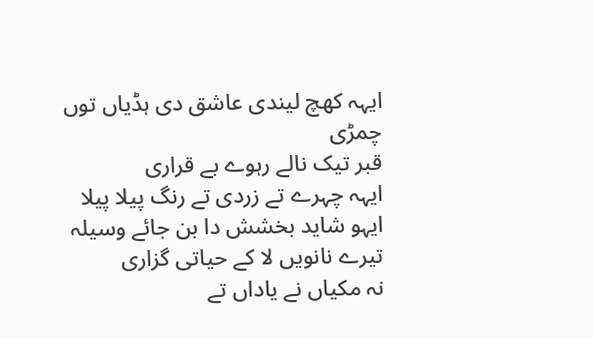ایہہ کھچ لیندی عاشق دی ہڈیاں توں چمڑی
قبر تیک نالے رہوے بے قراری
ایہہ چہرے تے زردی تے رنگ پیلا پیلا
ایہو شاید بخشش دا بن جائے وسیلہ
تیرے نانویں لا کے حیاتی گزاری
نہ مکیاں نے یاداں تے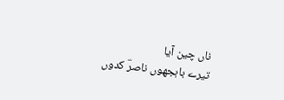ناں چین آیا
تیرے باہجھوں ناصرؔ كدوں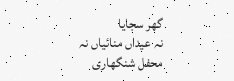گھر سجایا
نہ عیداں منائیاں نہ محفل شنگھاری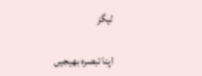ٹیگز

اپنا تبصرہ بھیجیں